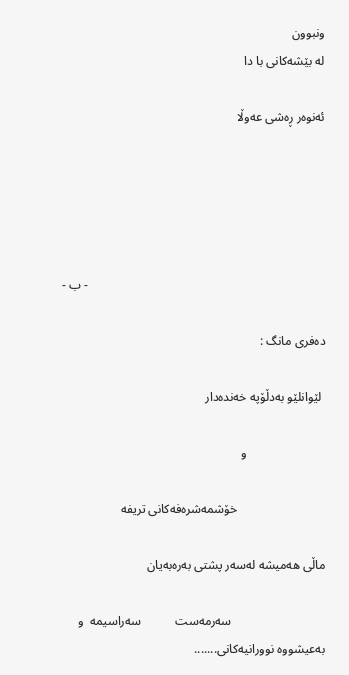ونبوون
له‌ بێشه‌کانی با دا

ئه‌نوه‌ر ڕه‌شی عه‌وڵا





                                                                            - ب -

ده‌فری مانگ :

 لێوانلێو به‌دڵۆپه‌ خه‌نده‌دار

                         و

                            خۆشمه‌شره‌فه‌کانی تریفه‌

ماڵی هه‌میشه‌ له‌سه‌ر پشتی به‌ره‌به‌یان

                              سه‌رمه‌ست           سه‌راسیمه  ‌و                                  به‌عیشووه‌ نوورانیه‌کانی.......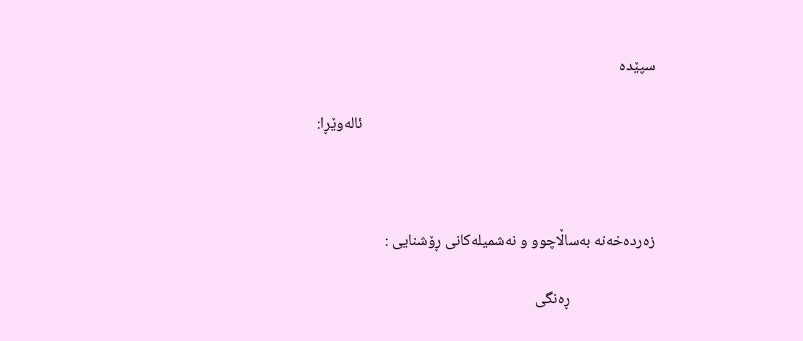سپێده

                                                                                   ئاله‌وێڕا:



زه‌رده‌خه‌نه به‌ساڵاچوو و نه‌شمیله‌کانی‌ ڕۆشنایی :

                        ڕه‌نگی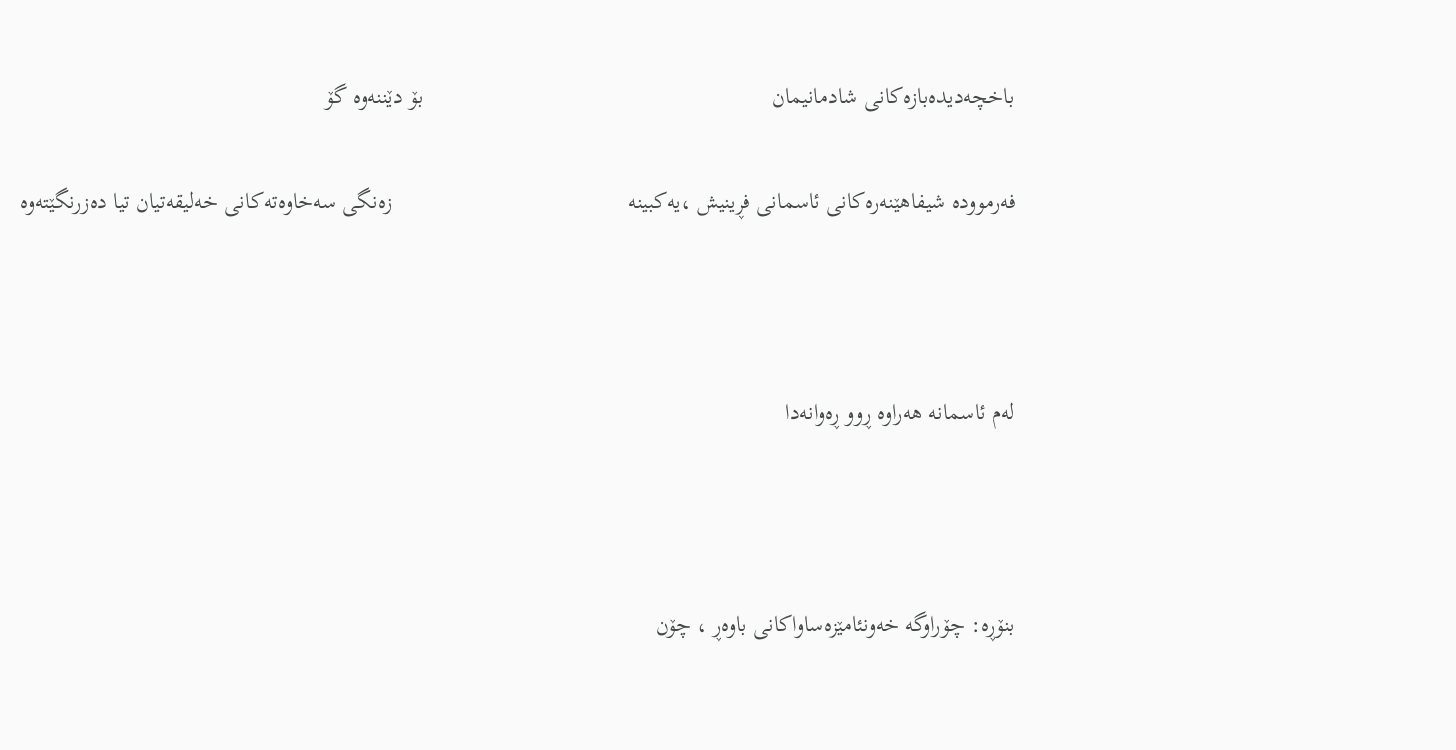باخچه‌دیده‌بازه‌کانی شادمانیمان                                                           بۆ دێننه‌وه‌ گۆ

فه‌رمووده‌ شیفاهێنه‌ره‌کانی ئاسمانی فڕینیش ،یه‌کبینه‌‌                                        زه‌نگی سه‌خاوه‌ته‌‌کانی خه‌لیقه‌تیان تیا ده‌زرنگێته‌وه‌



له‌م ئاسمانه‌ ‌هه‌راوه‌ ڕوو ڕه‌وانه‌دا



بنۆڕه‌: چۆراوگه‌ خه‌ونئامێزه‌ساواکانی باوه‌ڕ ، چۆن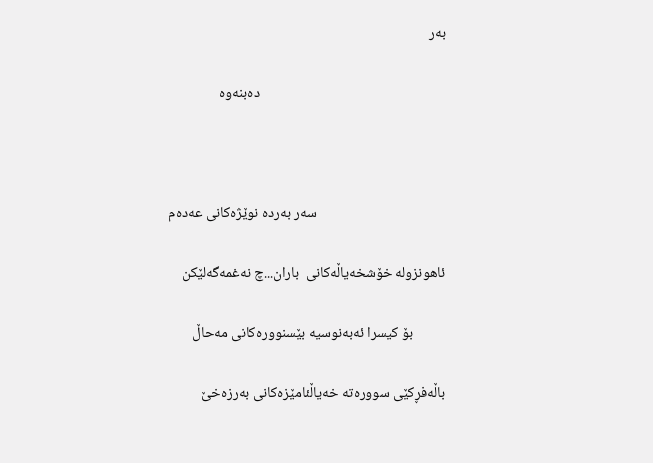به‌ر

                                                        ده‌بنه‌وه‌



                                       سه‌ر به‌رده نوێژه‌کانی عه‌ده‌م ‌

ئاهونزوله‌ خۆشخه‌یاڵه‌کانی  باران...چ نه‌غمه‌گه‌لێکن

          بۆ کیسرا ئه‌به‌نوسیه بێسنووره‌کانی مه‌حاڵ

باڵه‌فڕکێی سووره‌ته‌ خه‌یاڵئامێزه‌کانی به‌رزه‌خێ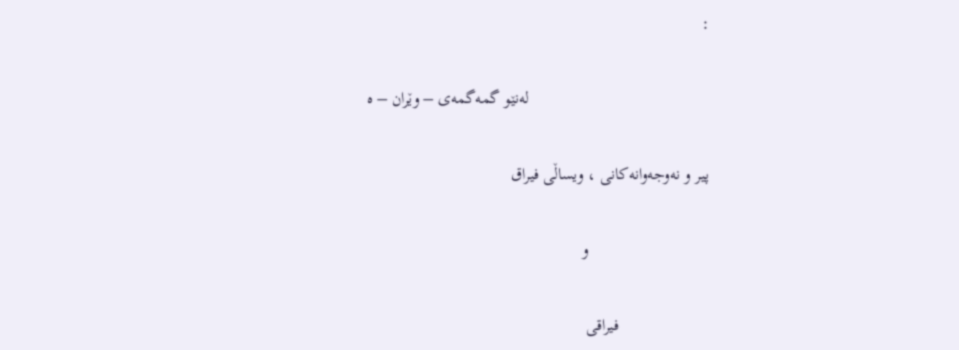:

                                          له‌نێو گمه‌گمه‌ی – وێران – ه‌

پیر و نه‌وجه‌وانه‌کانی ، ویساڵی فیراق

                            و

                     فیراقی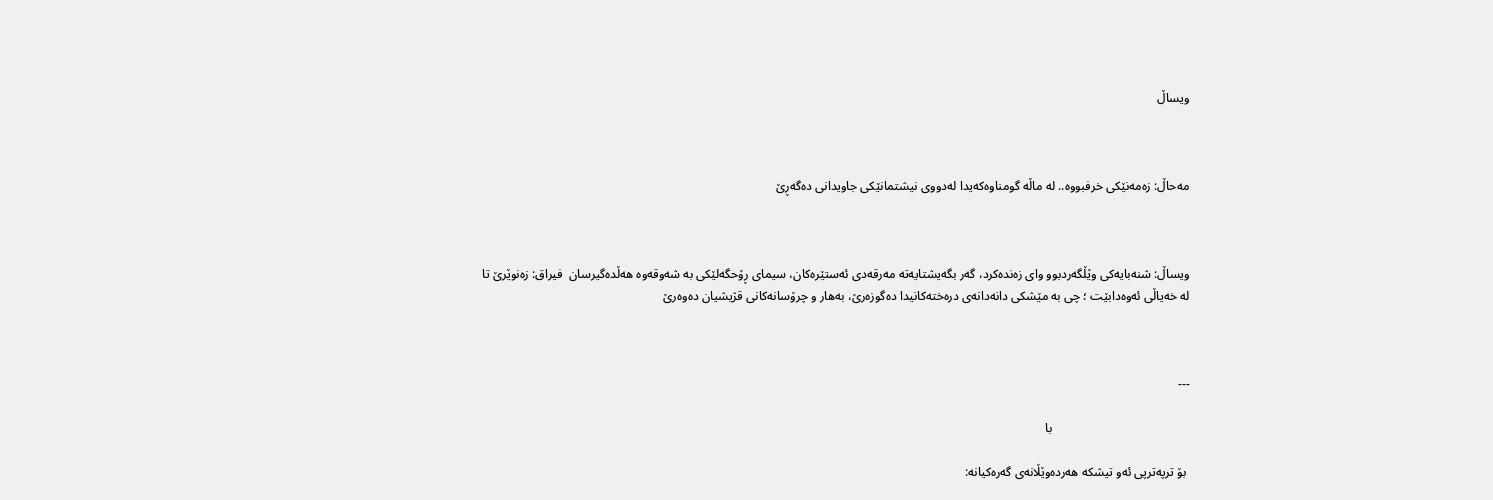ویساڵ



مه‌حاڵ: زه‌مه‌نێکی خرفبووه‌.. له‌ ماڵه‌ گومناوه‌که‌یدا له‌دووی نیشتمانێکی جاویدانی ده‌گه‌ڕێ



ویساڵ: شنه‌بایه‌کی وێڵگه‌ردبوو وای زه‌نده‌کرد، گه‌ر بگه‌یشتایه‌ته‌ مه‌رقه‌دی ئه‌ستێره‌کان، سیمای ڕۆحگه‌لێکی به‌ شه‌وقه‌وه‌ هه‌ڵده‌گیرسان  فیراق: زه‌نوێرێ تا له‌ خه‌یاڵی ئه‌وه‌دابێت ؛ چی به‌ مێشکی دانه‌دانه‌ی دره‌خته‌کانیدا ده‌گوزه‌رێ، به‌هار و چرۆسانه‌کانی قژیشیان ده‌وه‌رێ



---

                                            با

 بۆ ترپه‌ترپی ئه‌و تیشکه‌ هه‌رده‌وێڵانه‌ی گه‌ره‌کیانه‌: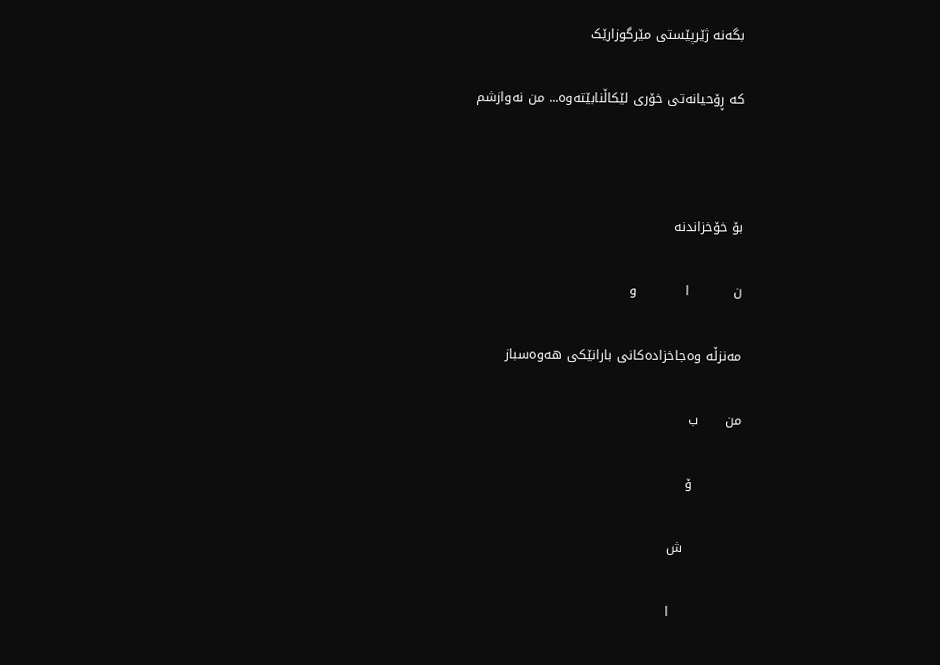بگه‌نه‌ ژێرپێستی مێرگوزارێک

که‌ ڕۆحیانه‌تی خۆری لێکاڵنابێته‌وه... من نه‌وازشم



بۆ خۆخزاندنه‌

ن          ا           و

مه‌نزڵه‌ وه‌جاخزاده‌کانی بارانێکی هه‌وه‌سباز

من      ب

           ۆ

             ش

                ا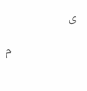ی

                     م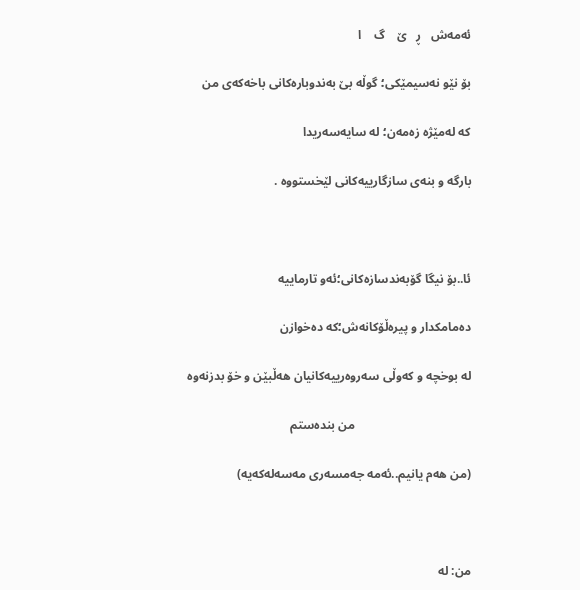ئه‌مه‌ش   ڕ   ێ    گ    ا

بۆ نێو نه‌سیمێکی؛ گوڵه‌ بێ به‌ندوباره‌کانی باخه‌که‌ی من

که‌ له‌مێژه‌ زه‌مه‌ن؛ له‌ سایه‌سه‌ریدا

بارگه‌ و بنه‌ی سازگارییه‌کانی لێخستووه .



ئا..بۆ نیگا گۆبه‌ندسازه‌کانی؛ئه‌و تارماییه‌

ده‌مامکدار و پیره‌ڵۆکانه‌ش؛که‌ ده‌خوازن

له‌ بوخچه‌ و که‌وڵی سه‌روه‌رییه‌کانیان هه‌ڵبێن و خۆ بدزنه‌وه‌

                                     من بنده‌ستم

(من هه‌م یانیم..ئه‌مه‌ جه‌مسه‌ری مه‌سه‌له‌که‌یه‌)



من: له‌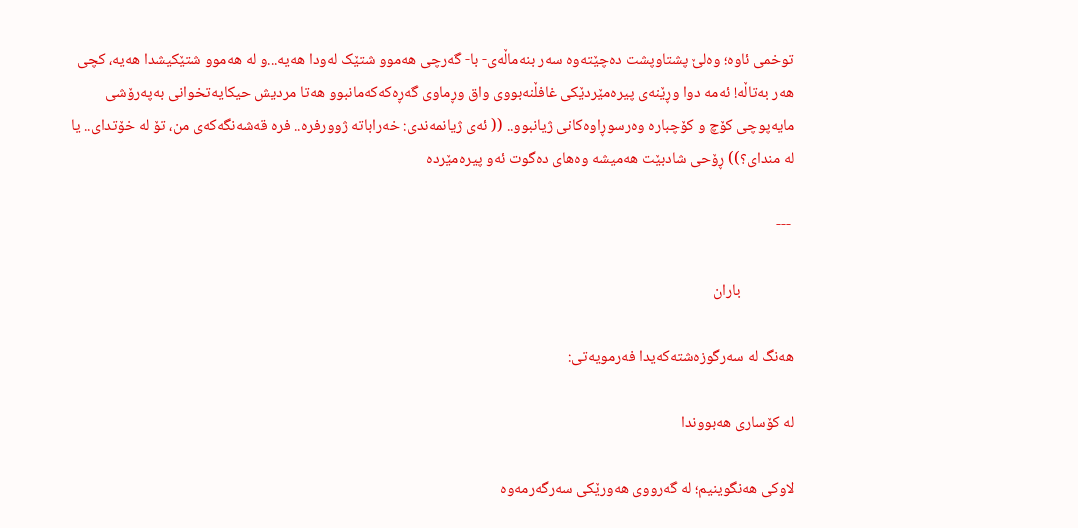توخمی ئاوه‌؛ وه‌لێ پشتاوپشت ده‌چێته‌وه‌ سه‌ر بنه‌ماڵه‌ی- با- گه‌رچی هه‌موو شتێک له‌ودا هه‌یه‌...و له‌ هه‌موو شتێکیشدا هه‌یه‌، کچی هه‌ر به‌تاڵه‌! ئه‌مه‌ دوا وڕێنه‌ی پیره‌مێردێکی غافڵنه‌بووی واق وڕماوی گه‌ڕه‌که‌که‌مانبوو هه‌تا مردیش حیکایه‌تخوانی به‌په‌رۆشی مایه‌پوچی کۆچ و کۆچباره‌ وه‌رسوڕاوه‌کانی ژیانبوو.. (( ئه‌ی ژیانمه‌ندی: خه‌راباته‌ ژوورفره‌.. فره‌ قه‌شه‌نگه‌که‌ی من، تۆ له‌ خۆتدای.. یا له‌ مندای؟)) ڕۆحی شادبێت هه‌میشه‌ وه‌های ده‌گوت ئه‌و پیره‌مێرده‌

 ---

               باران

هه‌نگ له‌ سه‌رگوزه‌شته‌که‌یدا فه‌رمویه‌تی:

له‌ کۆساری هه‌بووندا

لاوکی هه‌نگوینیم؛ له‌ گه‌رووی هه‌ورێکی سه‌رگه‌رمه‌وه‌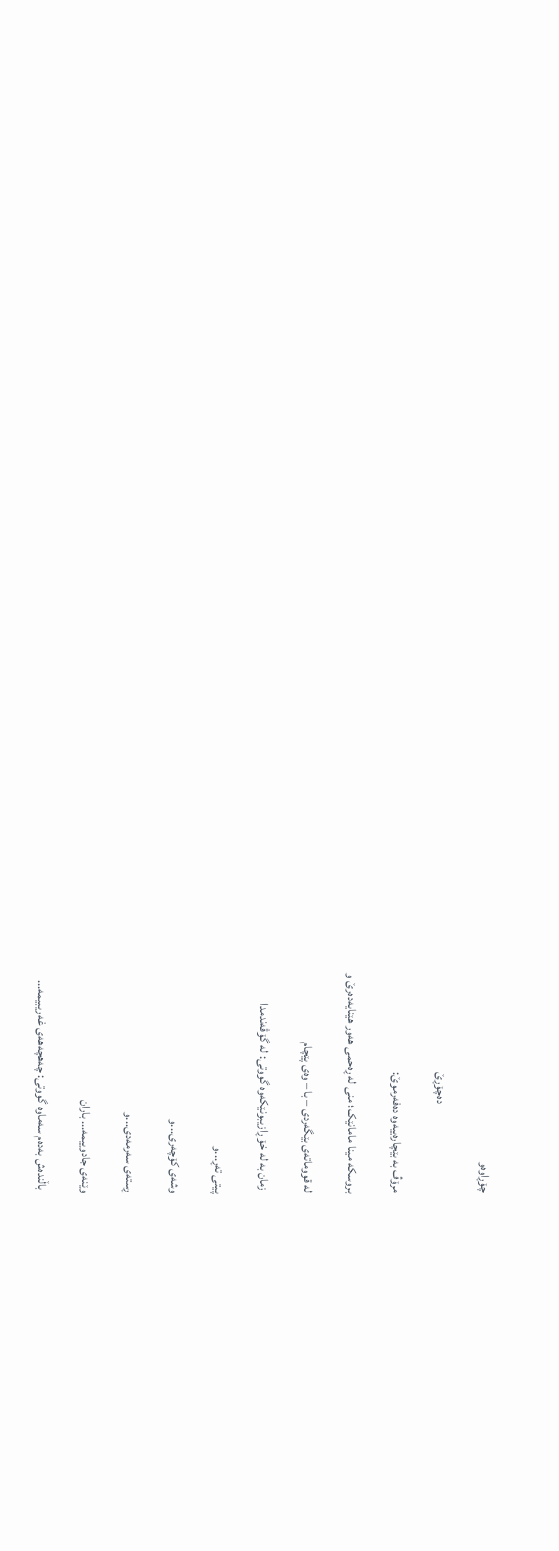چۆڕاوه‌و

                                     ده‌چۆڕێ

مرۆڤ به‌ بێچاره‌ییه‌وه‌ ده‌فه‌رموێ:

بروسکه‌ مینا مامانێک؛ منی له‌ ڕه‌حمی هه‌ور هێنایه‌ده‌رێ و

له‌ قووماته‌ی بێگه‌ردی – با – وه‌ی پێچام

 زمان به‌ له‌ خۆ ڕازیبونێکه‌وه‌ گووتی: له‌ گۆڤه‌ندمدا

پیتی ته‌ڕ...و

وشه‌ی کۆچه‌ری...و

ڕسته‌ی سه‌رمه‌دی...و

وێنه‌ی جادوییمه... باران‌

 باڵنده‌ش به‌ده‌م سه‌ماوه‌ گووتی: چه‌هچه‌هه‌ی غه‌ریبیمه...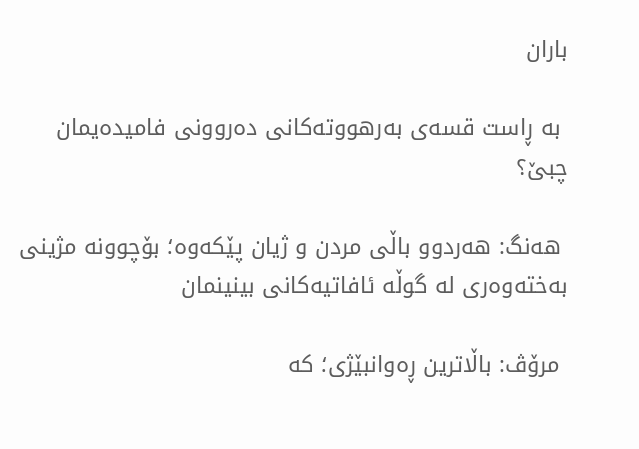باران‌

 به‌ ڕاست قسه‌ی به‌رهووته‌کانی ده‌روونی فامیده‌یمان چبێ‌؟

 هه‌نگ: هه‌ردوو باڵی مردن و ژیان پێکه‌وه؛ بۆچوونه‌ مژینی به‌خته‌وه‌ری له‌ گوڵه‌ ئافاتیه‌کانی بینینمان

 مرۆڤ: باڵاترین ڕه‌وانبێژی؛ که‌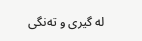له‌ گیری و ته‌نگی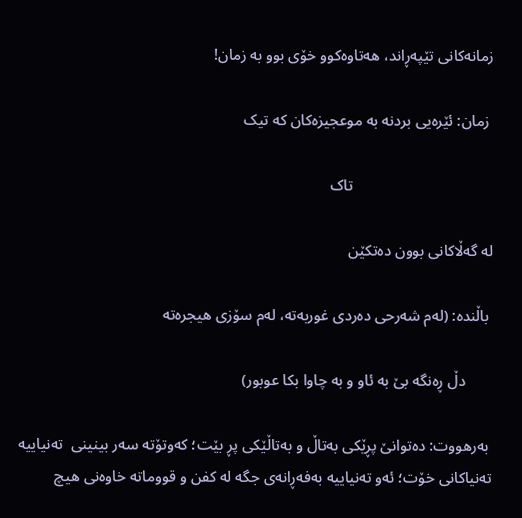زمانه‌کانی تێپه‌ڕاند، هه‌تاوه‌کوو خۆی بوو به‌ زمان!

 زمان: ئێره‌یی بردنه‌ به‌ موعجیزه‌کان که‌ تیک

                                    تاک

له‌ گه‌ڵاکانی بوون ده‌تکێن

 باڵنده‌: (له‌م شه‌رحی ده‌ردی غوربه‌ته‌، له‌م سۆزی هیجره‌ته‌‌

       دڵ ڕه‌نگه‌ بێ به‌ ئاو و به‌ چاوا بکا ‌‌عوبور)

 به‌رهووت: ده‌توانێ پڕێکی به‌تاڵ و به‌تاڵێکی پڕ بێت؛ که‌وتۆته‌ سه‌ر بینینی  ته‌نیاییه‌ ته‌نیاکانی خۆت؛ ئه‌و ته‌نیاییه‌ به‌فه‌ڕانه‌ی جگه‌ له‌ کفن و قووماته‌ خاوه‌نی هیچ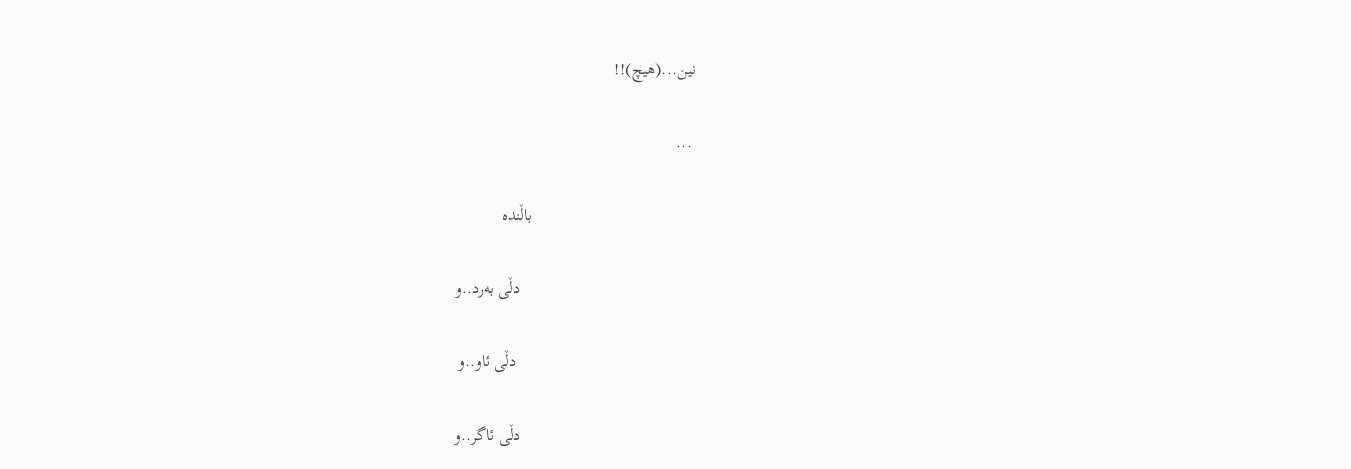نین...(هیچ)!!

 ...

                                      باڵنده‌

                                         دڵی به‌رد..و

                                          دڵی ئاو..و

                                         دڵی ئاگر..و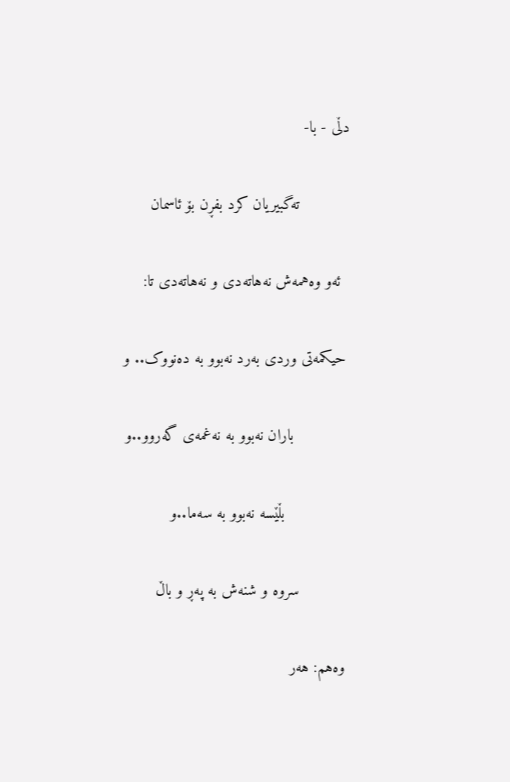دڵی - با-

           ته‌گبیریان کرد بفڕن بۆ ئاسمان

  ئه‌و وه‌همه‌ش نه‌هاته‌دی و نه‌هاته‌دی تا:

 حیکمه‌تی وردی به‌رد نه‌بوو به‌ ده‌نووک.. و

            باران نه‌بوو به‌ نه‌غمه‌ی گه‌روو..و

              بڵێسه‌ نه‌بوو به‌ سه‌ما..و

           سروه‌ و شنه‌ش به‌ په‌ڕ و باڵ

 وه‌هم: هه‌ر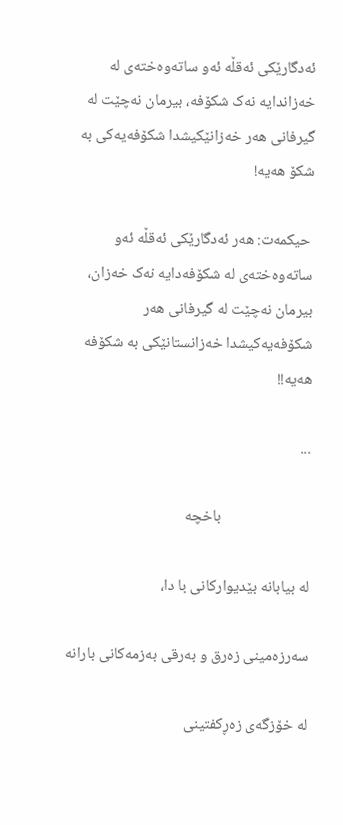ئه‌دگارێکی ئه‌قڵه‌ ئه‌و ساته‌وه‌خته‌ی له‌ خه‌زاندایه‌ نه‌ک شکۆفه‌، بیرمان نه‌چێت له‌ گیرفانی هه‌ر خه‌زانێکیشدا شکۆفه‌یه‌کی به‌ شکۆ هه‌یه‌!

 حیکمه‌ت: هه‌ر ئه‌دگارێکی ئه‌قڵه‌ ئه‌و ساته‌وه‌خته‌ی له‌ شکۆفه‌دایه‌ نه‌ک خه‌زان، بیرمان نه‌چێت له‌ گیرفانی هه‌ر شکۆفه‌یه‌کیشدا خه‌زانستانێکی به‌ شکۆفه‌ هه‌یه‌!!

...

                         باخچه

له‌ بیابانه‌ بێدیوارکانی با دا،

سه‌رزه‌مینی زه‌رق و به‌رقی به‌زمه‌کانی بارانه‌

له‌ خۆزگه‌ی زه‌ڕکفتینی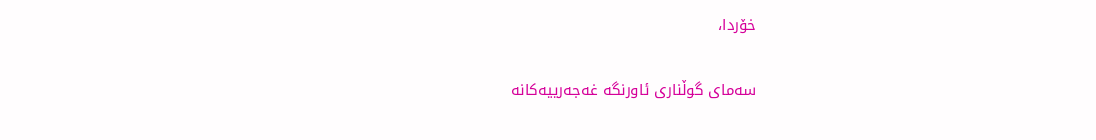خۆردا،

سه‌مای گوڵناری ئاورنگه غه‌جه‌رییه‌کانه‌‌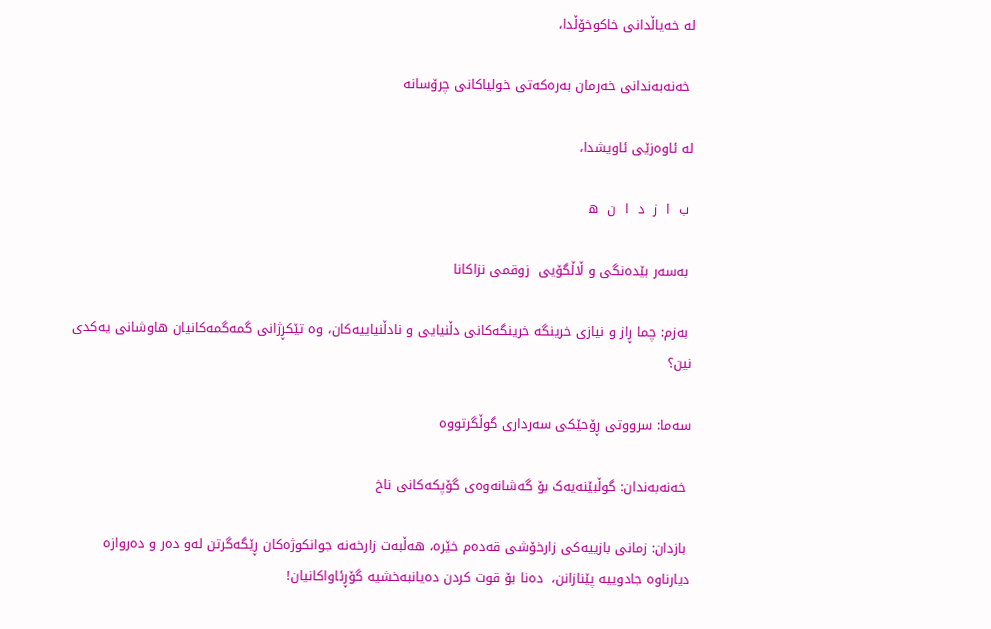له‌ خه‌یاڵدانی خاکوخۆڵدا،

 خه‌نه‌به‌ندانی خه‌رمان به‌ره‌که‌تی خولیاکانی چرۆسانه

له‌ ئاوه‌زێی ئاویشدا،

 ب  ا  ز  د  ا  ن  ه‌

 به‌سه‌ر بێده‌نگی و ڵاڵگۆیی  زوقمی نزاکانا

 به‌زم: چما ڕاز و نیازی خرینگه‌ خرینگه‌کانی دڵنیایی و نادڵنیاییه‌کا‌ن، وه‌ تێکڕژانی گمه‌گمه‌کانیان هاوشانی یه‌کدی نین؟‌

سه‌ما: سرووتی ڕۆحێکی سه‌رداری گوڵگرتووه‌

 خه‌نه‌به‌ندان: گوڵبێنه‌یه‌ک‌ بۆ گه‌شانه‌وه‌ی گۆپکه‌کانی ناخ‌

 بازدان: زمانی بازییه‌کی زارخۆشی قه‌ده‌م خێره‌‌، هه‌ڵبه‌ت زارخه‌نه‌ جوانکوژه‌کان ڕێگه‌گرتن له‌و ده‌ر و ده‌روازه‌ دیارناوه‌ جادوییه‌ پێنازانن،  ده‌نا بۆ قوت کردن ده‌یانبه‌خشیه‌ گۆڕئاواکانیان!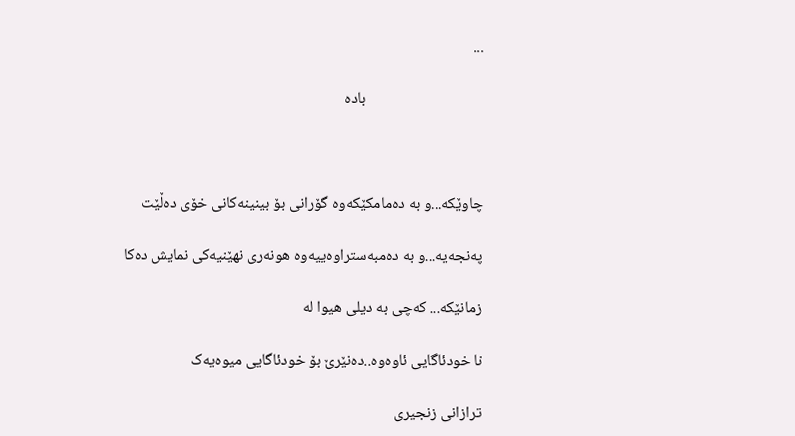...

                                 باده‌



چاوێکه‌...و به‌ ده‌مامکێکه‌وه‌ گۆرانی بۆ بینینه‌کانی خۆی ده‌ڵێت

په‌نجه‌یه‌‌...و به‌ ده‌مبه‌ستراوه‌ییه‌وه‌ هونه‌ری نهێنیه‌کی نمایش ده‌کا

زمانێکه‌... که‌چی به‌ دیلی هیوا له‌

نا خودئاگایی ئاوه‌وه‌‌..ده‌نێرێ بۆ‌ خودئاگایی میوه‌یه‌ک

ترازانی زنجیری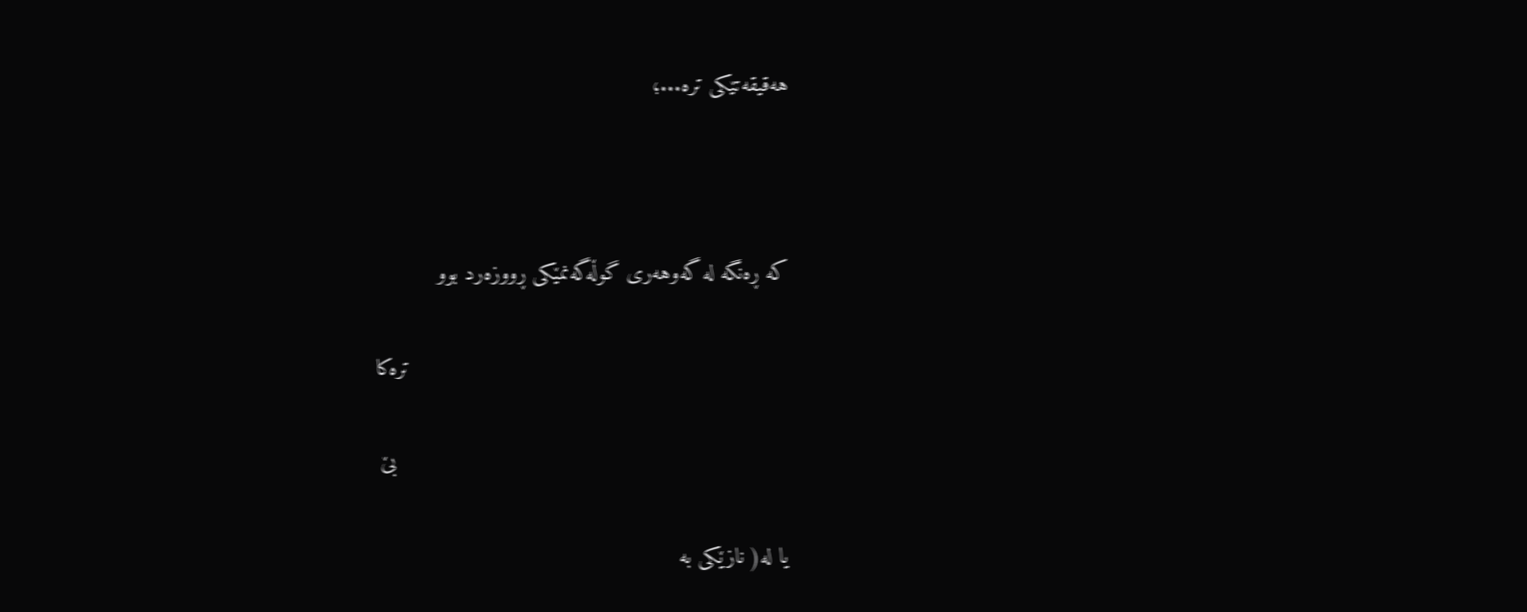هه‌قیقه‌تێکی تره‌...؛



که‌ ڕه‌نگه‌ له‌ گه‌وهه‌ری گوڵه‌گه‌نمێکی ڕووزه‌رد بوو

                                                           تره‌کا

                                                             بێ

یا له‌( نازێکی به‌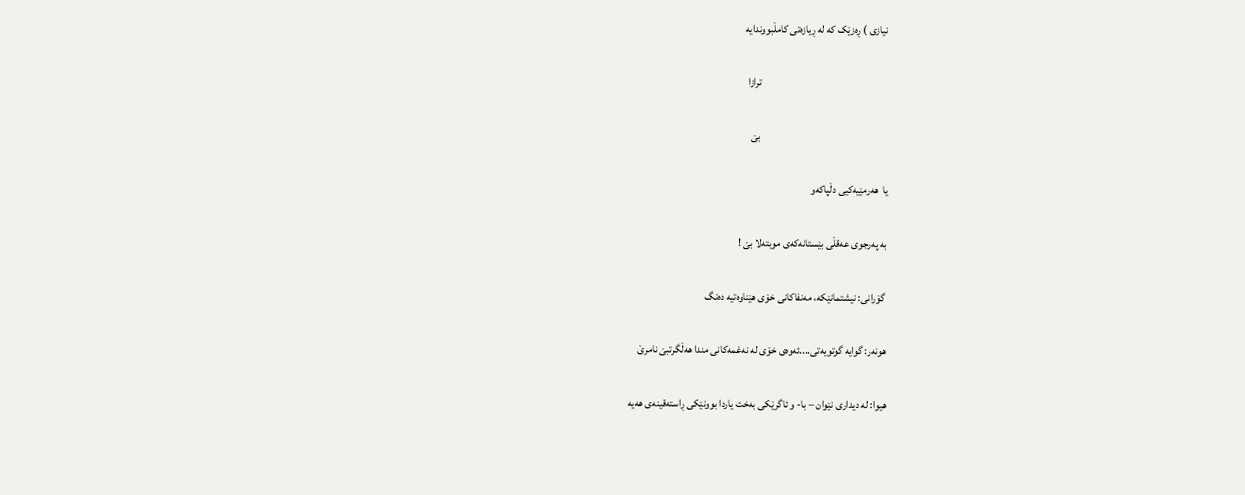نیازی ) ڕه‌زێک که‌ له‌ ڕیازه‌تی کامڵبووندایه‌

                                                            ترازا

                                                            بێ

یا  هه‌رمێیه‌کیی دڵپاکه‌و

به‌ په‌رجوی عه‌قڵی بێستانه‌که‌ی موبته‌لا بێ !

 گۆرانی: نیشتمانێکه‌، مه‌نفاکانی خۆی هێناوه‌تیه‌ ده‌نگ

هونه‌ر: گوایه‌ ‌گوتویه‌تی....ئه‌وه‌ی خۆی له نه‌غمه‌کانی‌ مندا هه‌ڵگرتبێ نامرێ

هیوا: له‌ دیداری نێوان – با- و ئاگرێکی به‌خت یاردا بوونێکی ڕاسته‌قینه‌ی هه‌یه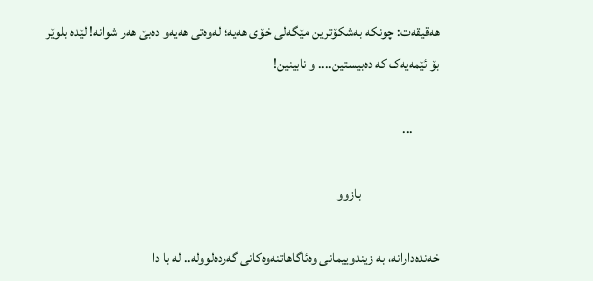هه‌قیقه‌ت: چونکه‌ به‌شکۆترین مێگه‌لی خۆی هه‌یه؛ له‌وه‌تی هه‌یه‌و ده‌بێ هه‌ر شوانه‌! لێده‌ بلوێر بۆ ئێمه‌یه‌ک که‌ ده‌بیستین.... و نابینین!

          ...

                             بازوو

خه‌نده‌دارانه‌، به‌ زیندوییمانی وه‌ئاگاهاتنه‌وه‌کانی گه‌رده‌لووله.. له‌ با دا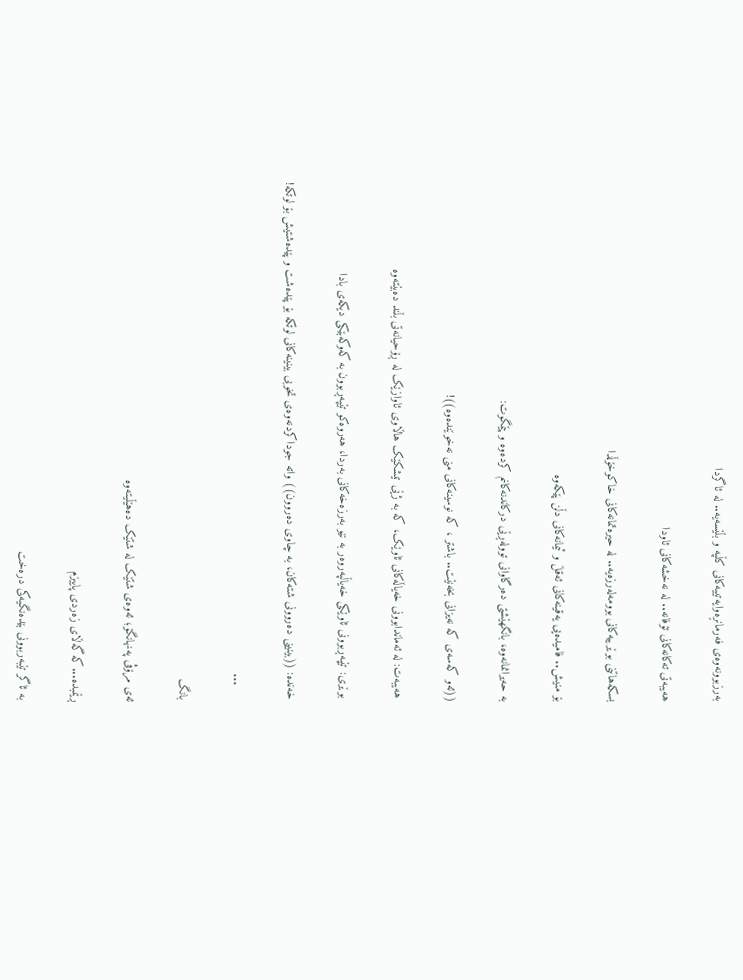به‌رزبوونه‌وه‌ی فه‌رمانڕه‌وایه‌تییه‌کانی کڵپه‌ و بڵێسه‌یه‌.. له‌ ئاگردا

هه‌یبه‌تی ته‌کانه‌کانی تۆفانه‌.. له‌ نه‌خشه‌کانی ئاودا

بسکه‌هاتنی بوێرییه‌کانی بوومه‌له‌رزه‌یه‌.. له‌ حیره‌تمانه‌کانی خاکوخۆڵدا

بۆ منیش.. فامیده‌یی یه‌قینه‌کانی ئه‌قڵ و ئیمانه‌کانی دڵن پێکه‌وه‌

به‌ حه‌یرانمانه‌وه‌، بانگهێشتی ده‌رگاوانی تووله‌ڕێی درکاندنه‌کانم کر‌ده‌وه‌ و پێمگوت:

((ئه‌و که‌سه‌ی که‌ نه‌یزانی بخه‌نێت.. باشتر ، که‌ نوسینه‌کانی منی نه‌خوێنده‌وه‌))!

 هه‌یبه‌ت: له‌ ئه‌ماندابوونی خه‌یاڵه‌کانی ئاوێک‌، که‌ به‌ ژێی تیشکێک هاڵاوی ئاوازێک له‌ ڕۆحیانه‌تی بڵند ده‌بێته‌وه‌

 بوێری: تێپه‌ڕبوونی ئاوێکی خه‌یاڵپه‌روه‌ر به‌ نێو به‌رزه‌خه‌کانی به‌ردا، هه‌روه‌کو تێپه‌ڕبوون به‌ که‌وکه‌بێکی دیکه‌ی بادا

 خه‌نده‌: ((بینینی ده‌روونی شته‌کان، به‌ چاوی ده‌روون)) واته‌ جوداکردنه‌وه‌ی تخوبی بینینه‌کانی لوتکه‌ بۆ پێده‌شت و پێده‌شتیش بۆ لوتکه‌!

     ...

 بانگ

ئه‌ی مرۆڤی په‌نهانگۆ؛ ئه‌وه‌ی شتێک له‌ شتێک ده‌هێڵیته‌وه‌

ڕێمبده‌...که‌ گه‌ڵای زه‌ردی پاییزم

 به‌ ئاگر تێبه‌ربوونی بێده‌نگیه‌کی دره‌خت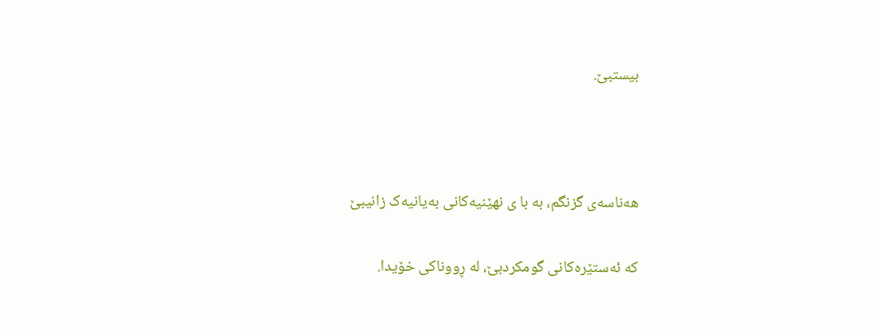بیستبێ.



هه‌ناسه‌ی گزنگم، به‌ با ی نهێنیه‌کانی به‌یانیه‌ک زانیبێ

که‌ ئه‌ستێره‌کانی گومکردبێ، له‌ ڕووناکی خۆیدا.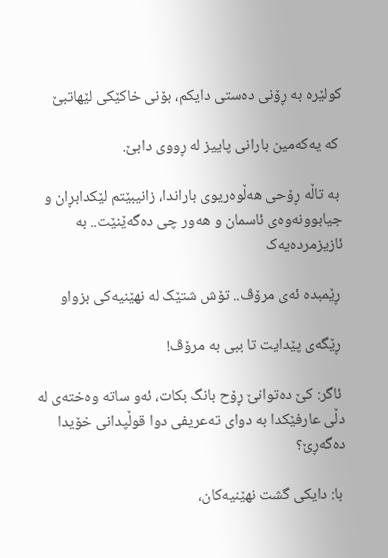کولێره‌ به‌ ڕۆنی ده‌ستی دایکم، بۆنی خاکێکی لێهاتبێ

 که‌ یه‌که‌مین بارانی پاییز له‌ ڕووی دابێ.

 به‌ تاڵه‌ ڕۆحی هه‌ڵوه‌ریوی باراندا، زانیبێتم لێکدابڕان و جیابوونه‌وه‌ی ئاسمان و هه‌ور چی ده‌گه‌ێنێت.. به‌ ئازیزمرده‌یه‌ک

 ڕێمبده‌ ئه‌ی مرۆڤ.. تۆش شتێک له‌ نهێنیه‌کی بزواو

 ڕێگه‌ی پێدایت تا ببی به‌ مرۆڤ!

 ئاگر: کێ ده‌توانێ ڕۆح بانگ بکات، ئه‌و ساته‌ وه‌خته‌ی له‌ دڵی عارفێکدا به‌ دوای ته‌عریفی دوا قوڵپدانی خۆیدا ده‌گه‌ڕێ؟

 با: دایکی گشت نهێنیه‌کان،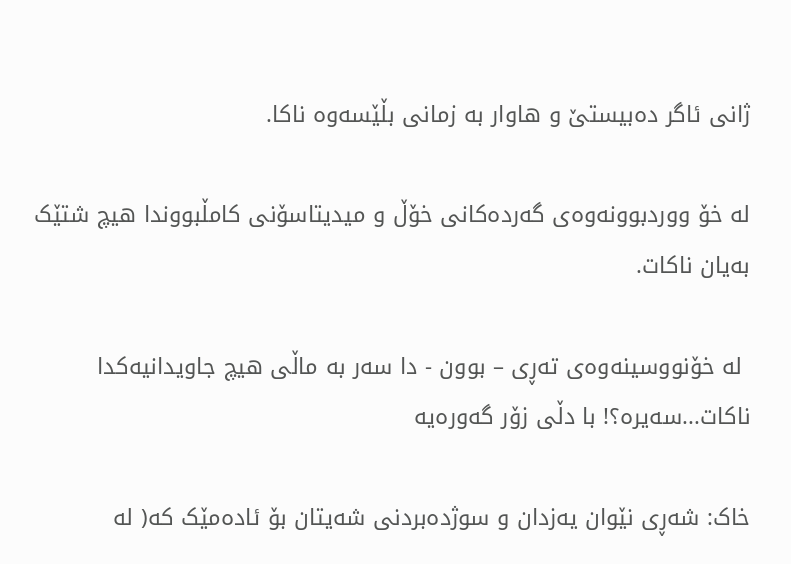ژانی ئاگر ده‌بیستێ و هاوار به‌ زمانی بڵێسه‌وه‌ ناکا.

له‌ خۆ ووردبوونه‌وه‌ی گه‌رده‌کانی خۆڵ و میدیتاسۆنی کامڵبووندا هیچ شتێک به‌یان ناکات.

 له‌ خۆنووسینه‌وه‌ی ته‌ڕی – بوون - دا سه‌ر به‌ ماڵی هیچ جاویدانیه‌کدا ناکات...سه‌یره‌؟! با دڵی زۆر گه‌وره‌یه‌

خاک: شه‌ڕی نێوان یه‌زدان و سوژده‌بردنی شه‌یتان بۆ ئاده‌مێک که‌( له‌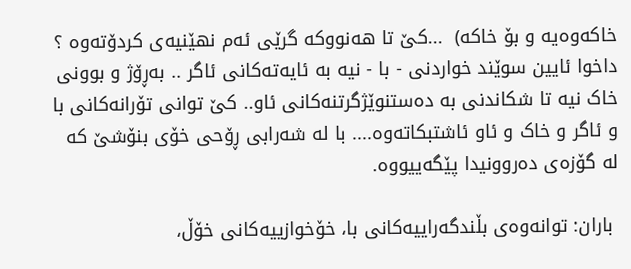خاکه‌وه‌یه‌ و بۆ خاکه‌)  ...کێ تا هه‌نووکه‌ گرێی ئه‌م نهێنیه‌ی کردۆته‌وه‌ ؟ داخوا ئایین سوێند خواردنی - با‌ - نیه‌ به‌ ئایه‌ته‌کانی ئاگر .. به‌ڕۆژ و بوونی خاک نیه‌ تا شکاندنی به‌ ده‌ستنوێژگرتنه‌کانی ئاو‌.. کێ توانی تۆرانه‌کانی با و ئاگر و خاک و ئاو ئاشتبکاته‌وه‌.... با له‌ شه‌رابی ڕۆحی خۆی بنۆشێ که‌ له‌ گۆزه‌ی ده‌روونیدا پێگه‌ییووه‌.

 باران: توانه‌وه‌ی بڵندگه‌راییه‌کانی با، خۆخوازییه‌کانی خۆڵ،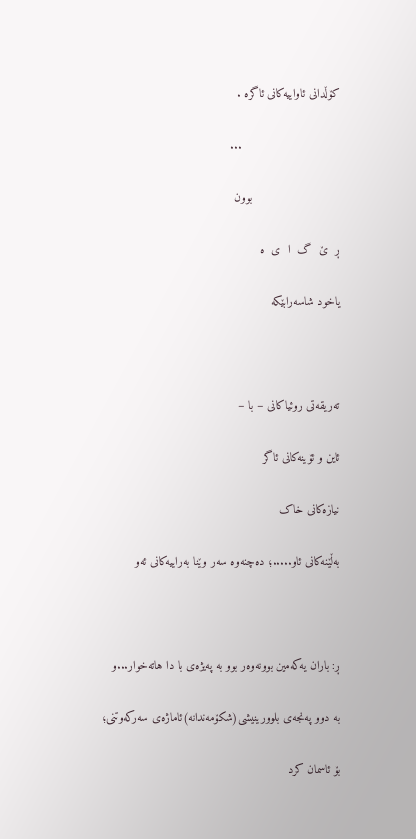کۆڵدانی ئاواییه‌کانی ئاگره‌ .

                            ...

                         بوون

ڕ  ێ  گ  ا  ی  ه‌‌

یاخود شاسه‌رابێکه‌



ته‌ریقه‌تی روئیاکانی – با –

ئاین و ئۆینه‌کانی ئاگر

نیازه‌کانی خاک

به‌ڵێنه‌کانی ئاو.....؛ ده‌چنه‌وه‌ سه‌ر وێنا به‌راییه‌کانی ئه‌و



ڕ: باران یه‌که‌مین بوونه‌وه‌ر بوو به‌ په‌یژه‌ی با دا هاته‌خوار...و

به‌ دوو په‌نجه‌ی بلوورینیشی(شکۆمه‌ندانه‌)ئاماژه‌ی سه‌رکه‌وتنی؛

بۆ ئاسمان کرد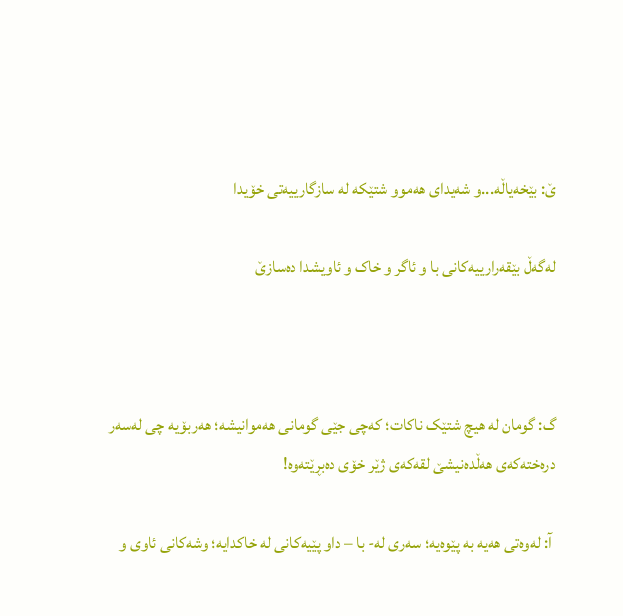ێ: بێخه‌یاڵه‌...و شه‌یدای هه‌موو شتێکه‌ له‌ سازگارییه‌تی خۆیدا

له‌گه‌ڵ بێقه‌رارییه‌کانی با و ئاگر و خاک و ئاویشدا ده‌سازێ



گ: گومان له‌ هیچ شتێک ناکات؛ که‌چی جێی گومانی هه‌موانیشه‌؛ هه‌ربۆیه‌ چی له‌سه‌ر دره‌خته‌که‌ی هه‌ڵده‌نیشێ لقه‌که‌ی ژێر خۆی ده‌بڕێته‌وه‌!

 آ: له‌وه‌تی هه‌یه‌ به‌ پێوه‌یه؛ سه‌ری له‌- با – داو پێیه‌کانی له‌ خاکدایه‌؛ وشه‌کانی ئاوی و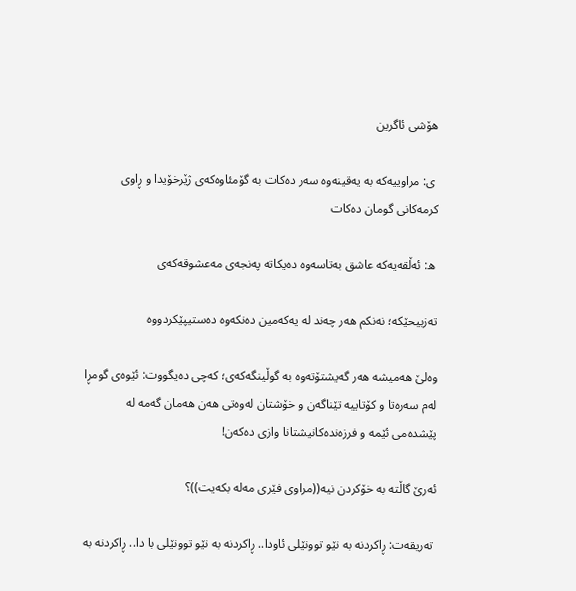هۆشی ئاگرین

 ی: مراوییه‌که‌ به‌ یه‌قینه‌وه‌ سه‌ر ده‌کات به‌ گۆمئاوه‌که‌ی ژێرخۆیدا و ڕاوی کرمه‌کانی گومان ده‌کات

 ه‌: ئه‌ڵقه‌یه‌که‌ عاشق به‌تاسه‌وه‌ ده‌یکاته‌ په‌نجه‌ی مه‌عشوقه‌که‌ی

ته‌زبیحێکه‌؛ نه‌نکم هه‌ر چه‌ند له‌ یه‌که‌مین ده‌نکه‌وه‌ ده‌ستیپێکردووه‌

وه‌لێ هه‌میشه‌ هه‌ر گه‌یشتۆته‌وه‌ به‌ گوڵینگه‌که‌ی؛ که‌چی ده‌یگووت: ئێوه‌ی گومڕا له‌م سه‌ره‌تا و کۆتاییه‌ تێناگه‌ن و خۆشتان له‌وه‌تی هه‌ن هه‌مان گه‌مه‌ له‌ پێشده‌می ئێمه‌ و فرزه‌نده‌کانیشتانا وازی ده‌که‌ن!

ئه‌رێ گاڵته‌ به‌ خۆکردن نیه‌((مراوی فێری مه‌له‌ بکه‌یت))؟

 ته‌ریقه‌ت: ڕاکردنه‌ به‌ نێو توونێلی ئاودا.. ڕاکردنه‌ به‌ نێو توونێلی با دا.. ڕاکردنه‌ به‌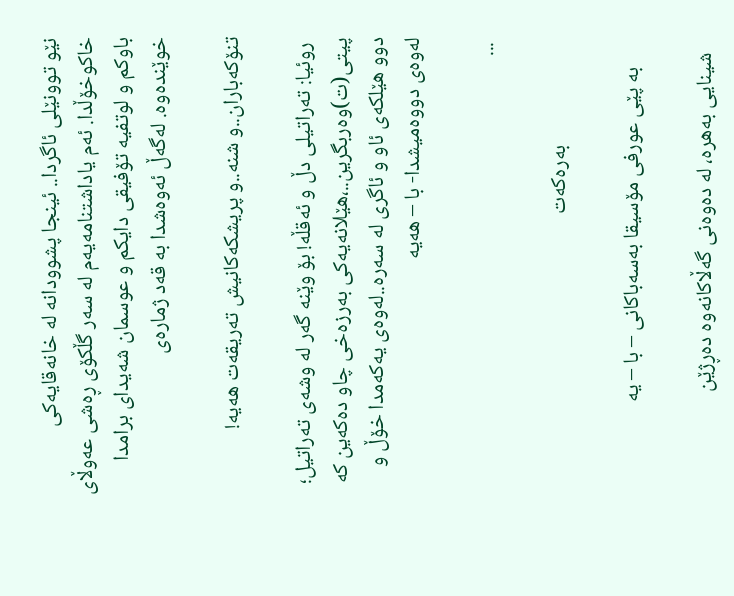نێو توونێلی ئاگردا.. ئینجا پشوودانه‌ له‌ خانه‌قایه‌کی خاکوخۆڵدا. ئه‌م یاداشتنامه‌یه‌م له‌ سه‌ر گڵکۆی ڕه‌شی عه‌وڵای باوکم و لوتفیه‌ تۆفیقی دایکم و عوسمان شه‌یدای برامدا خوێنده‌وه‌. له‌گه‌ڵ ئه‌وه‌شدا به‌ قه‌د ژماره‌ی

تنۆکه‌باران..و شنه‌..و پریشکه‌کانیش ته‌ریقه‌ت هه‌یه‌!

 روئیا: ته‌راتیلی دڵ و ئه‌قڵه‌! بۆ وێنه‌ گه‌ر له‌ وشه‌ی ته‌راتیل؛ پیتی(ت)وه‌ربگرین..،هێلانه‌یه‌کی به‌رزه‌خی چاو ده‌که‌ین که‌ دوو هێلکه‌ی ئاو و ئاگری له‌ سه‌ره‌..له‌وه‌ی یه‌که‌مدا خۆڵ و له‌وه‌ی دووه‌میشدا- با – هه‌یه‌

 ...

                      به‌ره‌که‌ت

      به پێی‌ عورفی مۆسیقا به‌سه‌باکانی – با – یه

   شینایی به‌هره‌، له ده‌وه‌نی‌ گه‌ڵاکانه‌وه‌ ده‌ڕژێن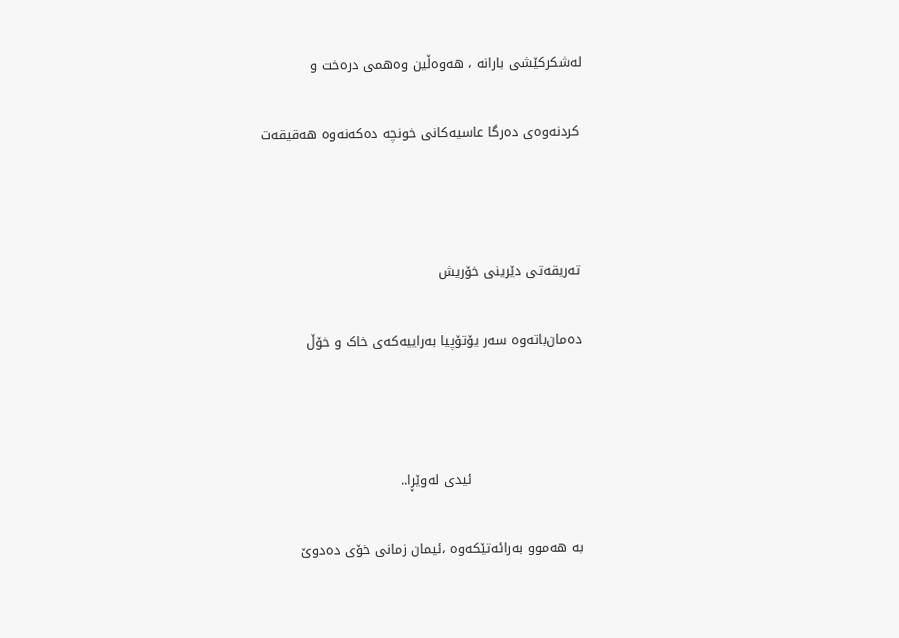له‌شکرکێشی بارانه‌ ، هه‌وه‌ڵین وه‌همی دره‌خت و

 کردنه‌وه‌ی ده‌رگا عاسیه‌کانی خونچه‌ ده‌که‌نه‌وه ‌هه‌قیقه‌ت



 ته‌ریقه‌تی دێرینی خۆریش

 ده‌مان‌با‌ته‌وه‌ سه‌ر یۆتۆپیا به‌راییه‌که‌ی خاک و خۆڵ



                          ئیدی له‌وێڕا..

 به‌ هه‌موو به‌رائه‌تێکه‌وه ‌،ئیمان‌ زمانی خۆی ده‌دوێ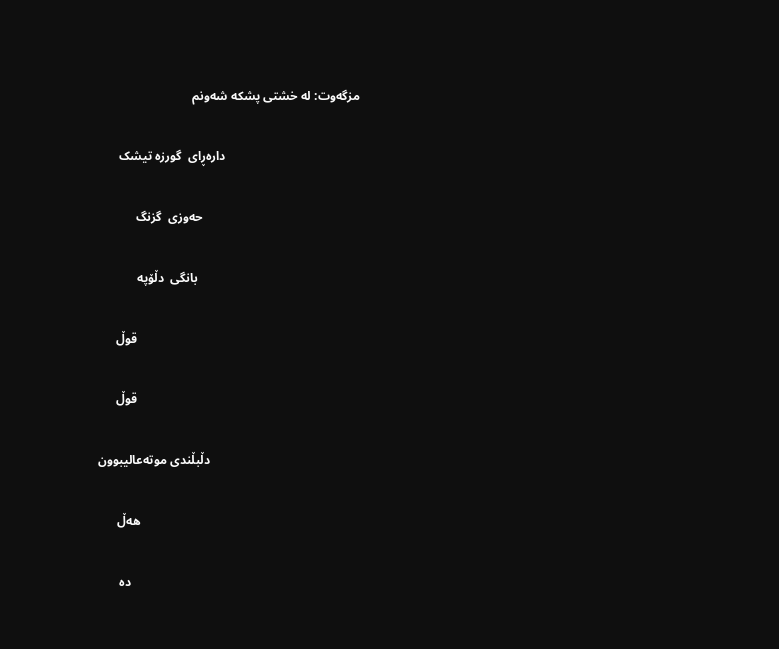مزگه‌وت: له‌ خشتی پشکه‌ شه‌ونم

                                           داره‌ڕای ‌ گورزه‌ تیشک

                                                  حه‌وزی  گزنگ

                                                    بانگی ‌ دڵۆپه‌‌

                                                                       قوڵ

                                                                       قوڵ

                                                دڵبڵندی موته‌عالیبوون

                                                                      هه‌ڵ

                                                                         ده‌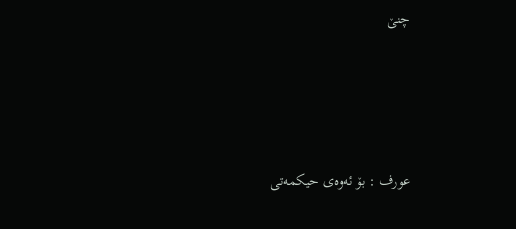چنێ





عورف : بۆ ئه‌وه‌ی حیکمه‌تی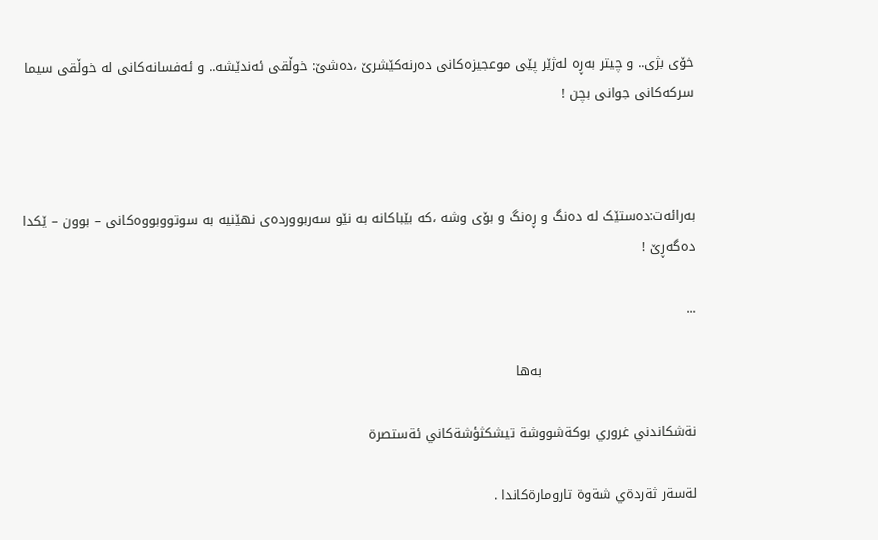خۆی بژی.. و چیتر به‌ڕه ‌له‌ژێر پێی موعجیزه‌کانی ده‌رنه‌کێشرێ ،ده‌شێ: خوڵقی ئه‌ندێشه‌.. و ئه‌فسانه‌کانی له‌ خوڵقی سیما سرکه‌کانی جوانی بچن !



به‌رائه‌ت:ده‌ستێک له‌ ده‌نگ و ڕه‌نگ و بۆی‌ وشه‌ ،که بێباکانه‌‌ به‌ نێو سه‌ربوورده‌ی نهێنیه‌ به‌ سوتووبووه‌کانی – بوون – ێکدا ده‌گه‌ڕێ !

...

                                   به‌ها

نةشكاندني غروري بوكةشووشة تيشكثؤشةكاني ئةستصرة

لةسةر ثةردةي شةوة تارومارةكاندا .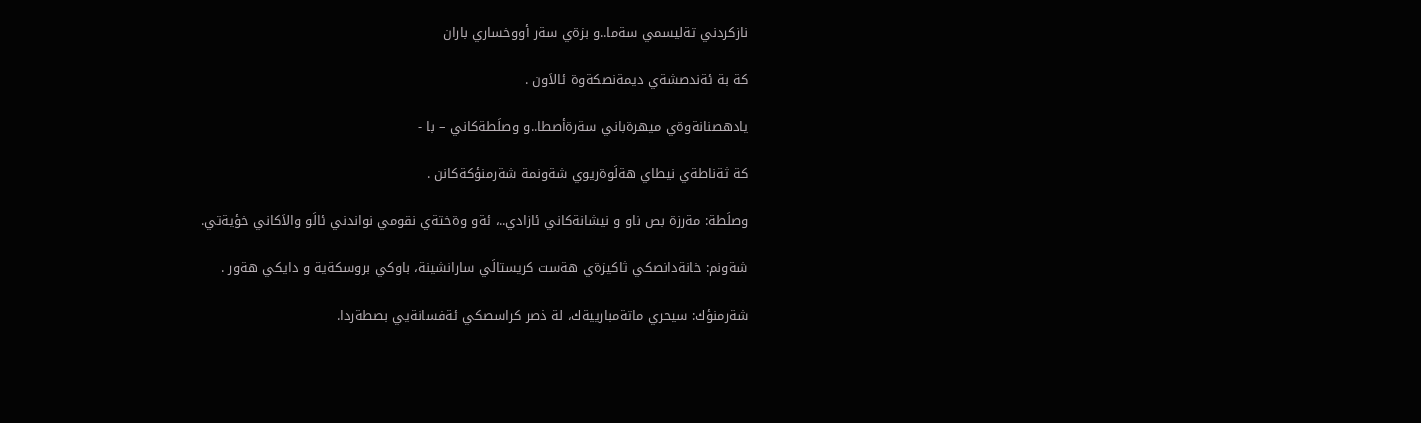نازكردني تةليسمي سةما..و بزةي سةر أووخساري باران

كة بة ئةندصشةي ديمةنصكةوة ئالاَون .

يادهصنانةوةي ميهرةباني سةرةأصطا..و وصلَطةكاني – با -

كة ثةناطةي نيطاي هةلَوةريوي شةونمة شةرمنؤكةكانن .

وصلَطة: مةرزة بص ناو و نيشانةكاني ئازادي..، ئةو وةختةي نقومي نواندني ئالَو والاَكاني خؤيةتي.

شةونم: خانةدانصكي ثاكيزةي هةست كريستالَي سارانشينة، باوكي بروسكةية و دايكي هةور .

شةرمنؤك: سيحري ماتةمبارييةك، لة ذصر كراسصكي ئةفسانةيي بصطةردا.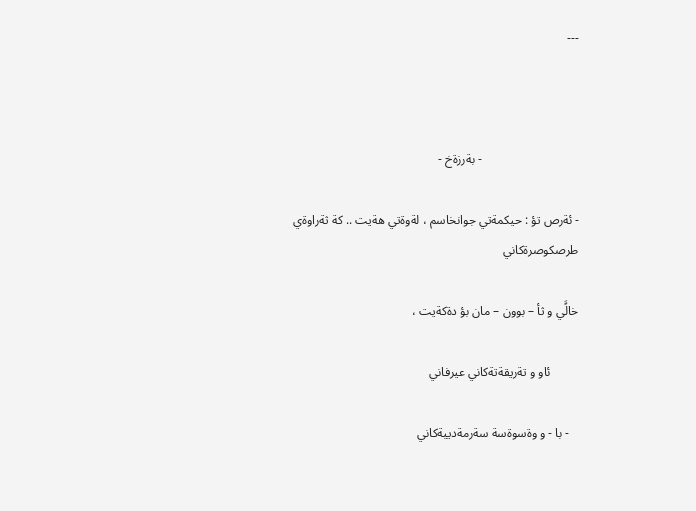---



                               - بةرزةخ -

- ئةرص تؤ : حيكمةتي جوانخاسم ، لةوةتي هةيت .. كة ثةراوةي طرصكوصرةكاني

خالًَي و ثأ – بوون – مان بؤ دةكةيت ،

         ئاو و تةريقةتةكاني عيرفاني

   - با - و وةسوةسة سةرمةدييةكاني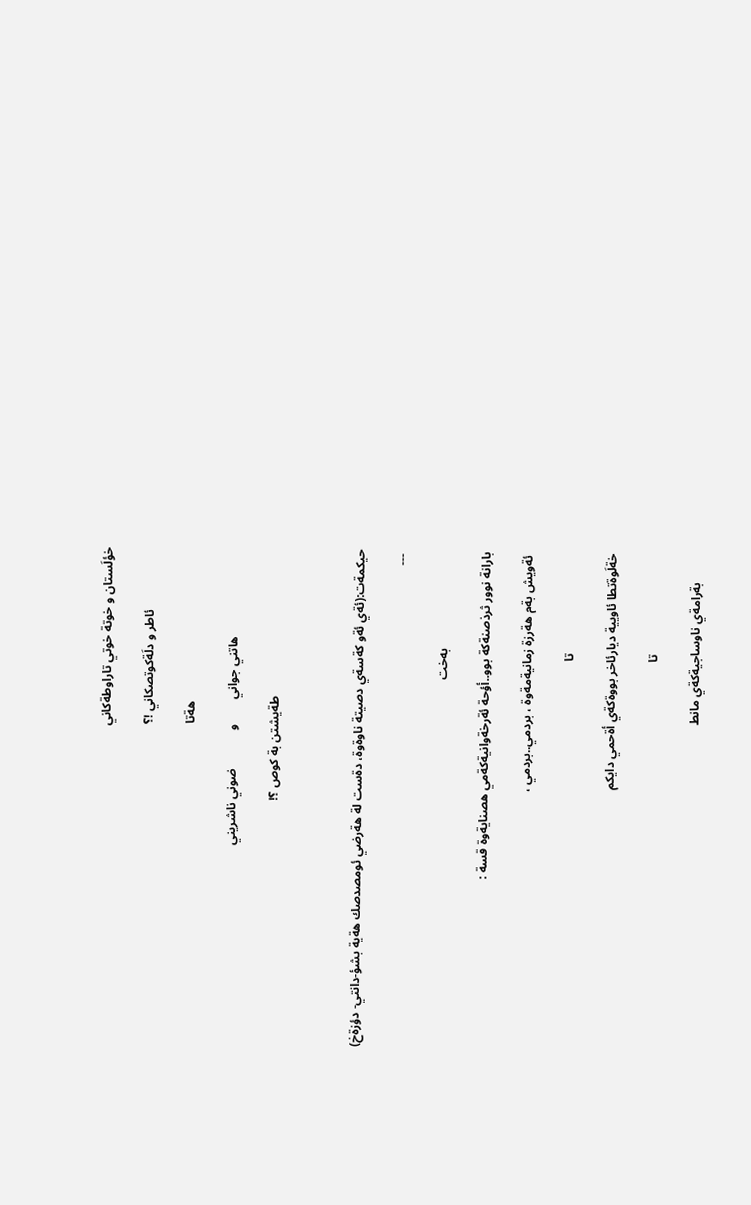خؤلَستان و خوتة خوتي تاراوطةكاني

                    ئاطر و دلَةكوتصكاني !؟

                                                 هةتا

                            هاتني جواني        و            ضوني ناشريني

                                               طةيشتن بة كوص ؟!



حيكمةت:(ئةي ئةو كةسةي دصيتة ناوةوة، دةست لة هةرضي ئومصدصك هةية بشؤ-دانتي- دؤزةخ)

 ---

                               به‌خت

بارانة نوور ثرذصنةكة بوو..أؤحة ئةرخةوانيةكةمي هصنايةوة قسة :

 ئةويش بةم هةرزة زمانيةمةوة ، بردمي..بردمي ،

                                تا

خةلَوةتطا ئاويية ديارئاخر بووةكةي أةحمي دايكم

                                تا

         بةرامةي ناوساجيةكةي مانط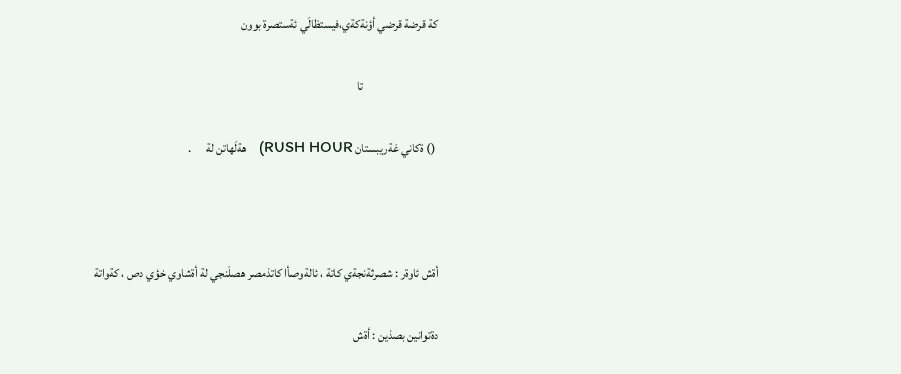كة قرضة قرضي أؤنةكةي،فيستظالَي ئةستصرة بوون

                               تا

 () ةكاني غةريبستان RUSH HOUR)   هةلَهاتن لة      .



أةش ئاوةر : شصرثةنجةي كاتة ، ئالةوصأا كاتذمصر هصلَنجي لة أةشاوي خؤي دص ، كةواتة

دةتوانين بصذين : أةش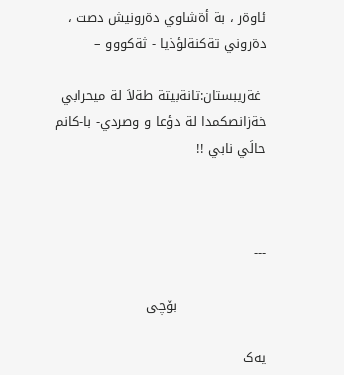ئاوةر ، بة أةشاوي دةرونيش دصت ، دةروني تةكنةلؤذيا - ثةكووو –

 غةريبستان:تانةبيتة طةلاَ لة ميحرابي خةزانصكمدا لة دؤعا و وصردي- با-كانم حالَي نابي !!



---

                    بۆچی

یه‌ک‌‌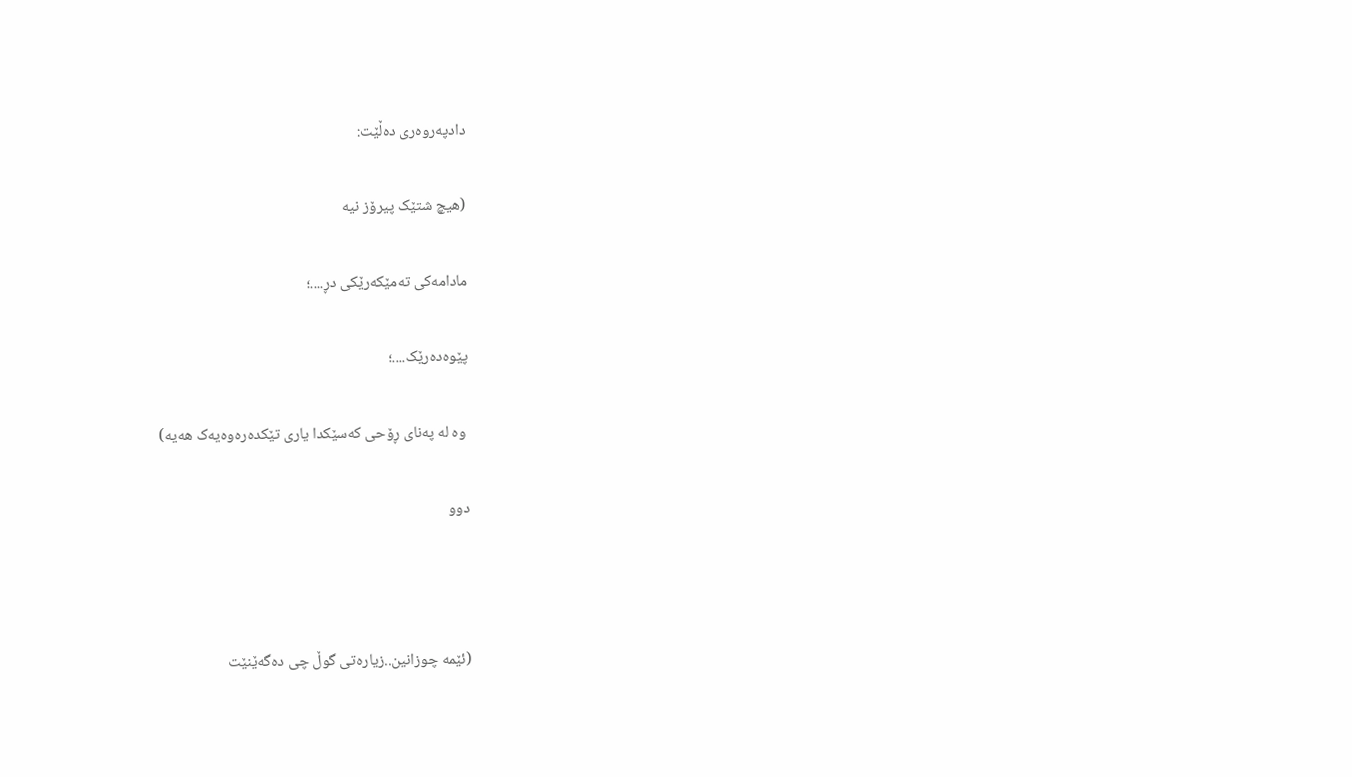دادپه‌روه‌ری ده‌ڵێت:

(هیچ شتێک پیرۆز نیه

مادامه‌کی ته‌مێکه‌رێکی دڕ....؛

پێوه‌ده‌رێک....؛

 وه‌ له‌ په‌نای ڕۆ‌حی که‌سێکدا یاری تێکده‌ره‌وه‌یه‌ک هه‌یه)

دوو



(ئێمه‌ چوزانین..زیاره‌تی گوڵ چی ده‌گه‌ێنێت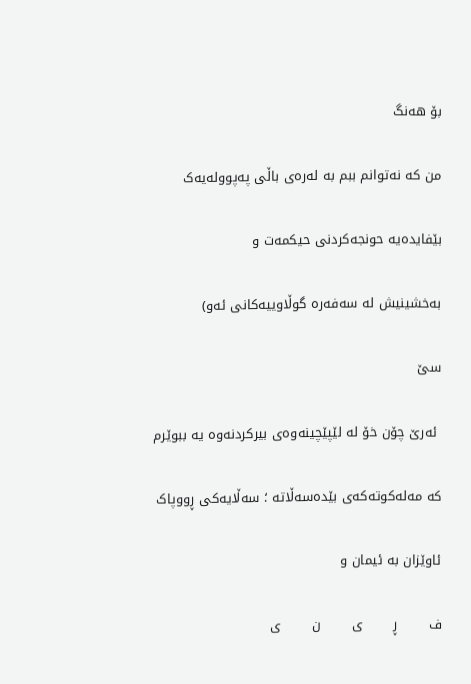بۆ هه‌نگ

من که‌ نه‌توانم ببم به له‌ره‌ی باڵی‌ په‌پووله‌یه‌ک

بێفایده‌یه‌ ‌حونجه‌کردنی حیکمه‌ت و

به‌خشینیش له‌ سه‌فه‌ره‌ گوڵاوییه‌کانی ئه‌و)

سێ

 ئه‌رێ چۆن خۆ له لێپێچینه‌وه‌ی بیرکردنه‌وه یه‌ ببو‌ێرم

که مه‌له‌کوته‌که‌ی‌ بێده‌سه‌ڵاته‌ ؛ سه‌ڵایه‌کی ڕووپاک ‌

ئاوێزان به‌ ئیمان و

ف       ڕ       ی       ن       ی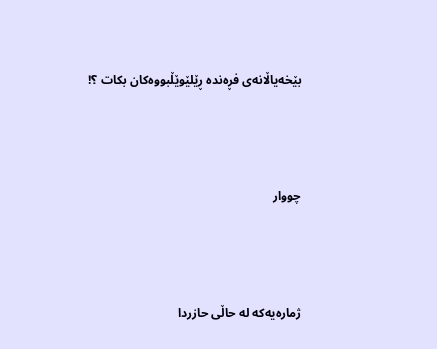بێخه‌یاڵانه‌ی فڕه‌نده‌ ڕێلێو‌ێڵبووه‌کان بکات ؟!



چووار



ژماره‌یه‌که‌ له‌ حاڵی حازردا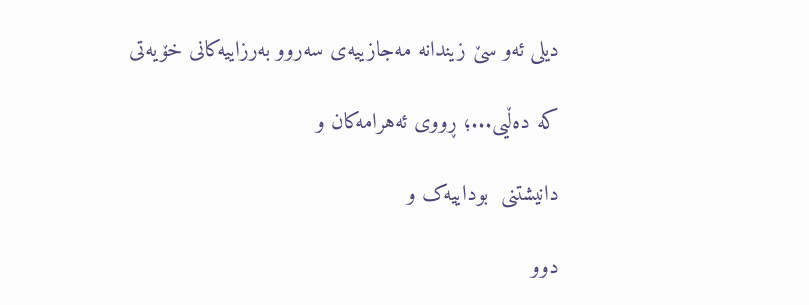دیلی ئه‌و سێ زیندانه‌ مه‌جازییه‌ی سه‌روو به‌رزاییه‌کانی خۆیه‌تی

که‌ ده‌ڵیی...؛ ڕووی ئه‌هرامه‌کان و

دانیشتنی  بوداییه‌ک و

دوو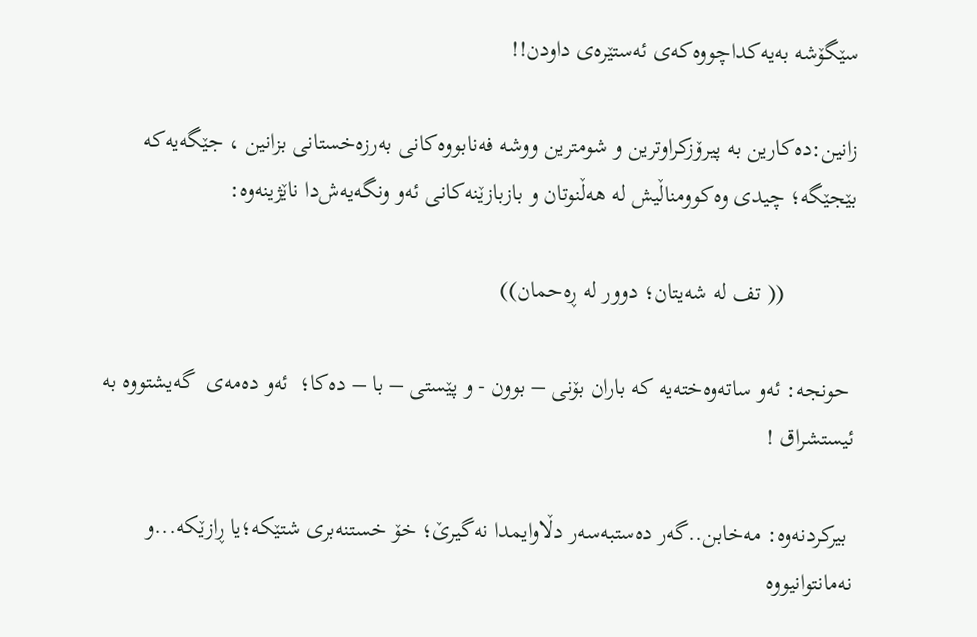سێگۆشه‌ به‌یه‌کداچووه‌که‌ی ئه‌ستێره‌ی داودن!!

زانین:ده‌کارین به‌ پیرۆزکراوترین و شومترین ووشه فه‌نابووه‌کانی به‌رزه‌خستانی بزانین ، جێگه‌یه‌که بێجێگه؛‌‌ چیدی وه‌کوومناڵیش له‌ هه‌ڵنوتان و بازبازێنه‌کانی ئه‌و ونگه‌یه‌‌ش‌دا ناێژینه‌وه‌:

            (( تف له‌ شه‌یتان؛ دوور له‌ ڕه‌حمان))

 حونجه‌: ئه‌و ساته‌وه‌خته‌یه‌ که باران‌ بۆنی – بوون - و پێستی – با – ده‌کا؛  ئه‌و ده‌مه‌ی  گه‌یشتووه‌ به‌ ئیستشراق !

 بیرکردنه‌وه‌: مه‌خابن..گه‌ر ده‌ستبه‌سه‌ر دڵاوایمدا نه‌گیرێ؛ خۆ خستنه‌بری شتێکه‌؛یا ڕازێکه‌...و  نه‌مانتوانیووه‌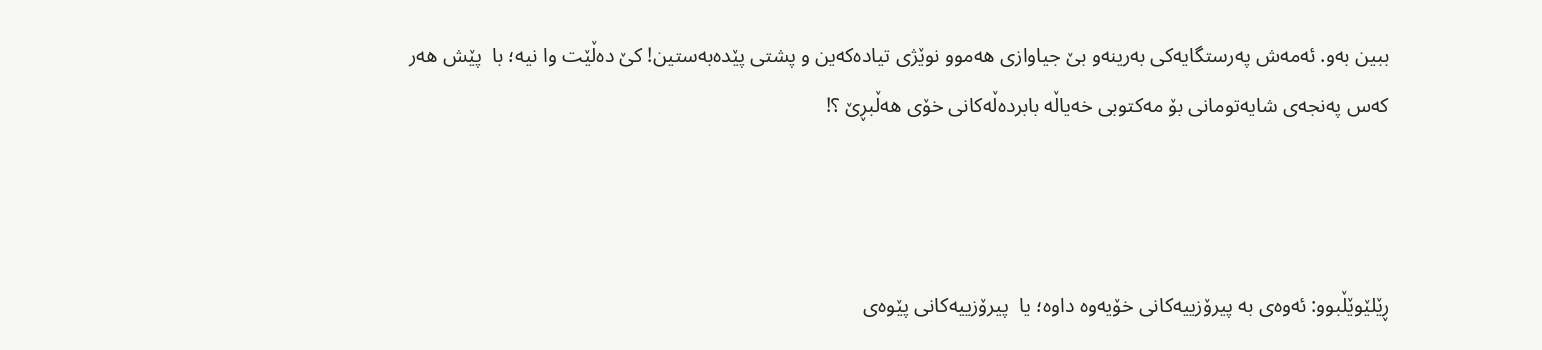ببین به‌و. ئه‌مه‌ش په‌رستگایه‌کی به‌رینه‌و بێ جیاوازی‌ هه‌موو نوێژی تیاده‌که‌ین و پشتی پێده‌به‌ستین! کێ ده‌ڵێت وا نیه؛ با‌  پێش هه‌ر که‌س په‌نجه‌ی شایه‌تومانی بۆ مه‌کتوبی خه‌یاڵه بابرده‌ڵه‌کانی خۆی هه‌ڵبڕێ ؟!



ڕێلێو‌ێڵبوو: ئه‌وه‌ی به‌ پیرۆزییه‌کانی خۆیه‌وه‌ داوه‌؛ یا  پیرۆزییه‌کانی پێوه‌ی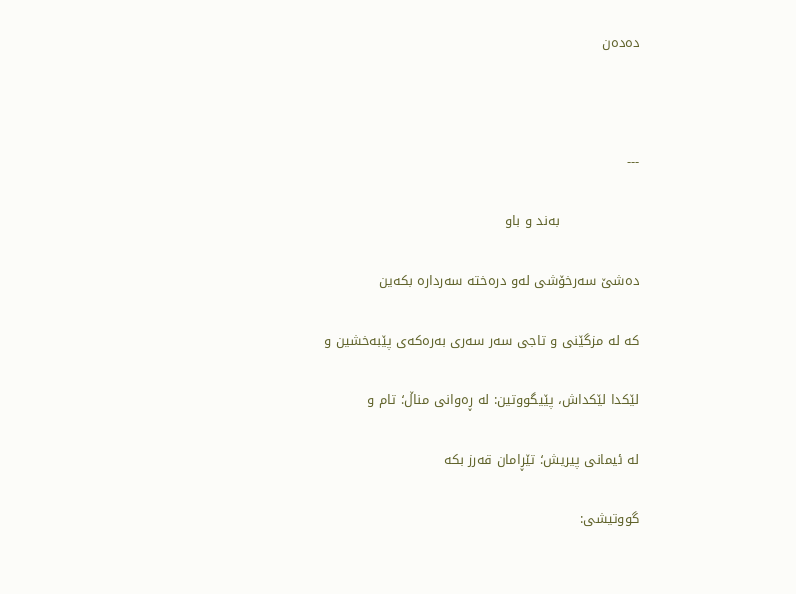ده‌ده‌ن



---

                  به‌ند و باو

ده‌شێ سه‌رخۆشی له‌و دره‌خته‌ سه‌رداره‌ بکه‌ین

که‌ له‌ مزگێنی و تاجی سه‌ر سه‌ری به‌ره‌که‌ی پێبه‌خشین و

لێکدا لێکداش، پێیگووتین: له‌ ڕه‌وانی مناڵ؛ تام و

له‌ ئیمانی پیریش؛ تێڕامان قه‌رز بکه‌

گووتیشی: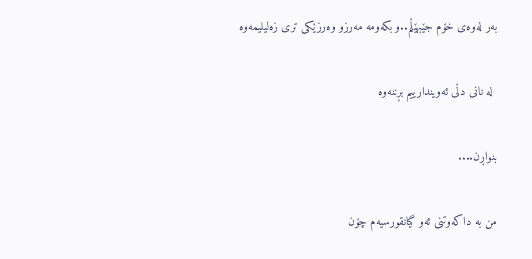به‌ر له‌وه‌ی خۆم جێبهێڵم..و بکه‌ومه‌ مه‌رزو وه‌رزێکی تری زه‌لیلیمه‌وه‌

 له‌ نانی دڵی ئه‌ویندارییم بڕننه‌وه‌

بنواڕن....

من به‌ داکه‌وتنی ئه‌و گیانقورسیه‌م چۆن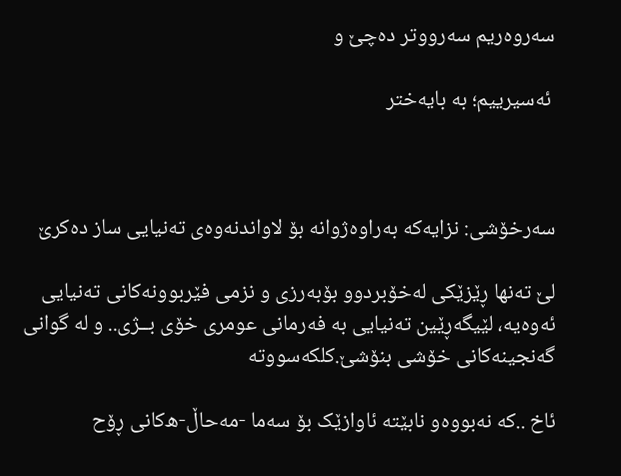سه‌روه‌ریم سه‌رووتر ده‌چێ و

 ئه‌سیرییم؛ به‌ بایه‌ختر



سه‌رخۆشی: نزایه‌که‌ به‌راوه‌ژوانه‌ بۆ لاواندنه‌وه‌ی ته‌نیایی ساز ده‌کرێ

لێ ته‌نها ڕێزێکی له‌خۆبردوو بۆبه‌رزی و نزمی فێربوونه‌کانی ته‌نیایی ئه‌وه‌یه‌، لێیگه‌ڕێین ته‌نیایی به‌ فه‌رمانی عومری خۆی بــژی.. و له‌ گوانی گه‌نجینه‌کانی خۆشی بنۆشێ.کلکه‌سووته‌

ئاخ ..که‌ نه‌بووه‌و نابێته‌‌ ئاوازێک بۆ سه‌ما -مه‌حاڵ-ه‌کانی ڕۆح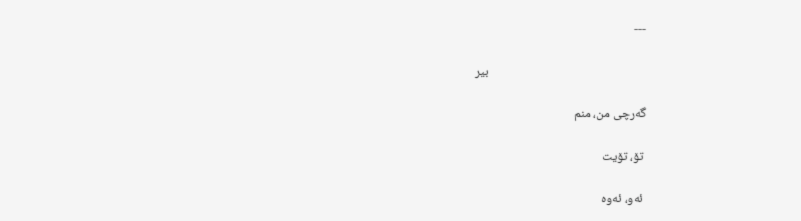---

                                                       بیر

گه‌رچی من، منم

 تۆ، تۆیت

 ئه‌و، ئه‌وه‌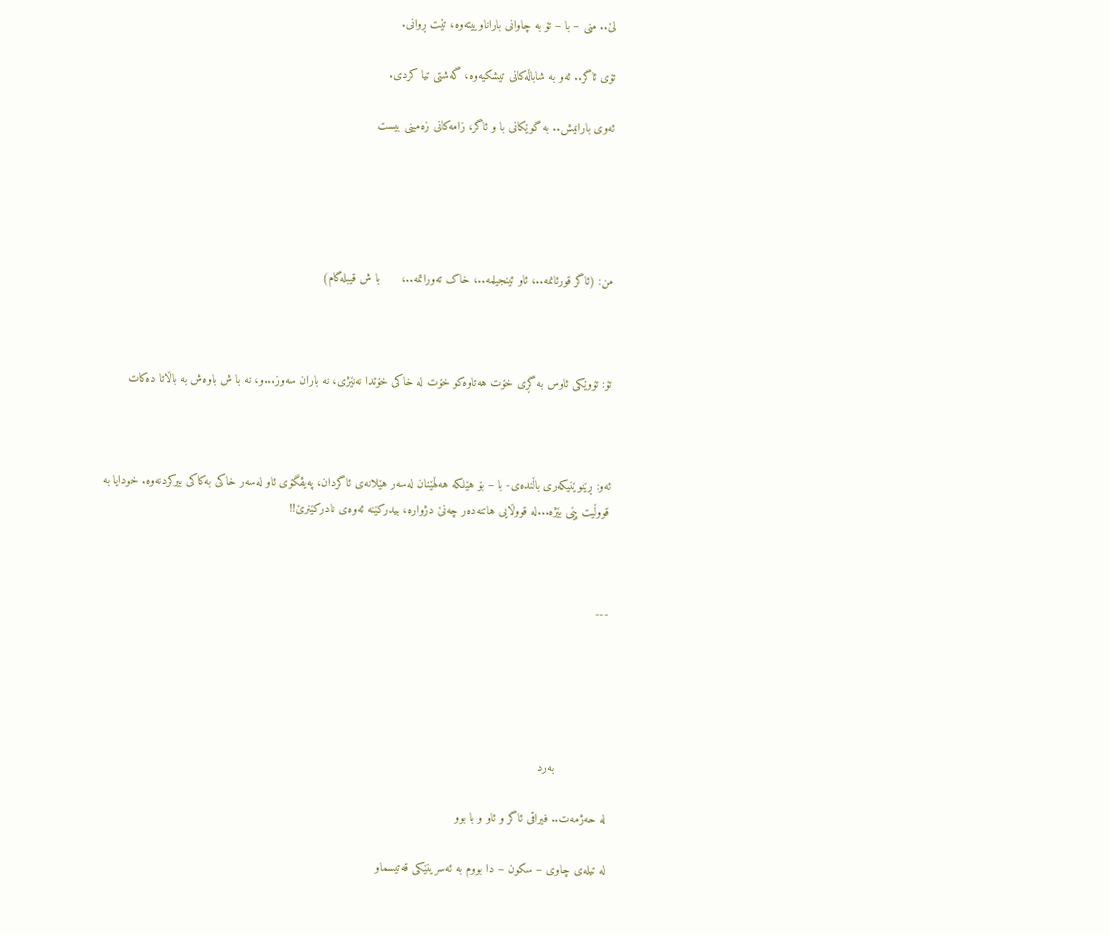لێ.. منی – با – تۆ به‌ چاوانی باراناوییته‌وه‌، تێت ڕوانی.

تۆی ئاگر.. ئه‌و به‌ شاباڵه‌کانی تیشکیه‌وه‌، گه‌شتی تیا کردی.

ئه‌وی بارانیش.. به‌ گوێکانی با و ئاگر، زامه‌کانی زه‌مینی بیست





من: (ئاگر قورئانمه‌..، ئاو ئینجیلمه‌..، خاک ته‌وراتمه‌..،      با ش قیبله‌گام)



تۆ: تۆوێکی ئاوس به‌ گڕی خۆت هه‌تاوه‌کو خۆت له‌ خاکی خۆتدا نه‌نێژی، نه‌ باران سه‌وز...و، نه‌ با ش باوه‌ش به‌ باڵاتا ده‌کات



ئه‌و: ڕێنوێنیکه‌ری باڵنده‌ی- با – بۆ هێلکه هه‌ڵهێنان له‌سه‌ر هێلانه‌ی ئاگردان‌، په‌یڤگۆی ئاو له‌سه‌ر خاکی به‌کاکی بیرکردنه‌وه‌. خودایا به‌ قووڵیت پێی بێژه‌...له‌ قووڵایی هاتنه‌ده‌ر چه‌نێ دژواره، بیدرکێنه‌ ئه‌وه‌ی نادرکێنرێ!!



---





               به‌رد

له‌ حه‌ژمه‌ت.. فیراقی ئاگر و ئاو و با بوو

له‌ تیله‌ی ‌چاوی – سکون – دا بووم به‌ ئه‌سرینێکی قه‌تیسماو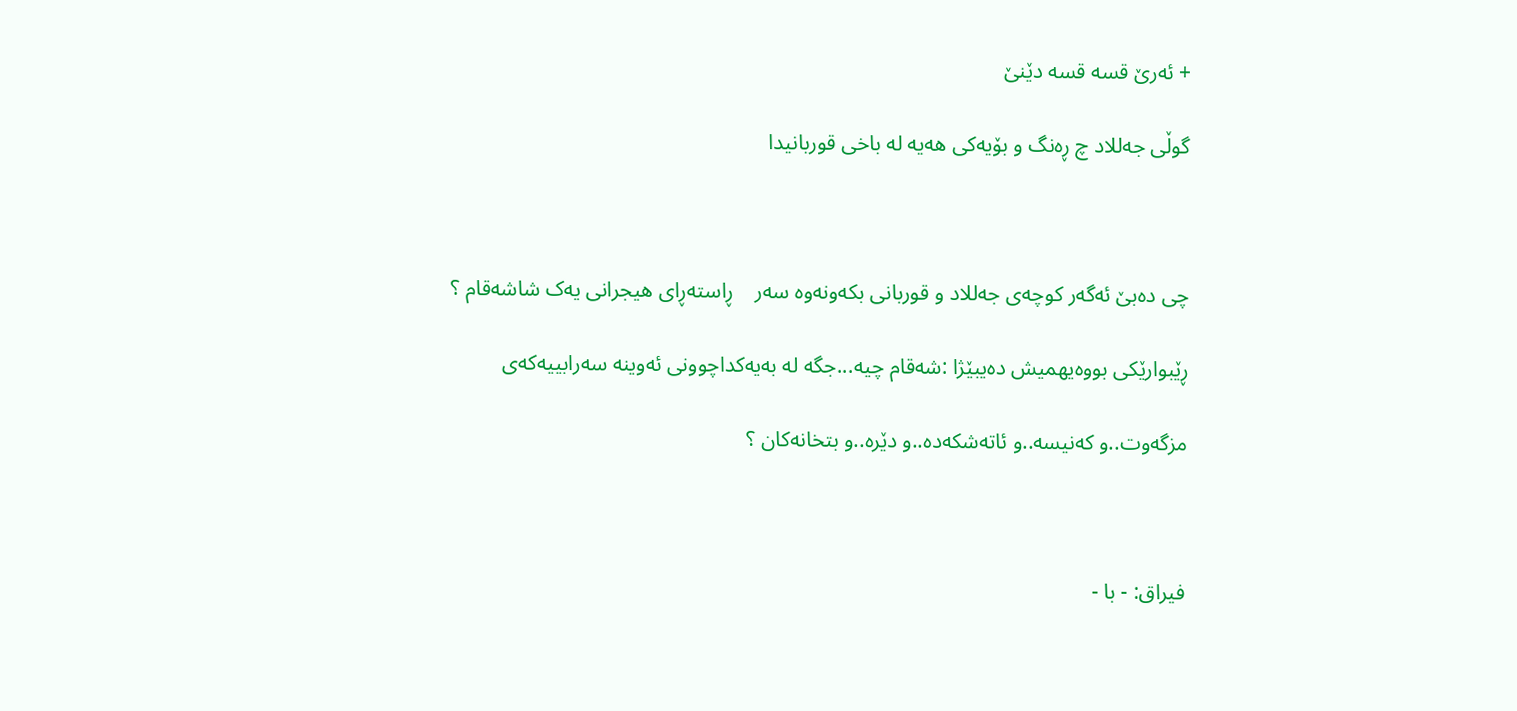+ ئه‌رێ قسه‌ قسه‌ دێنێ

گوڵی جه‌للاد چ ڕه‌نگ و بۆیه‌کی هه‌یه‌ له‌ باخی قوربانیدا



چی ده‌بێ ئه‌گه‌ر کوچه‌ی جه‌للاد و قوربانی بکه‌ونه‌وه‌ سه‌ر    ڕاسته‌ڕای هیجرانی یه‌ک شاشه‌قام ؟

ڕێبوارێکی بووه‌یهمیش ده‌یبێژا :شه‌قام چیه‌...جگه له‌ به‌یه‌کداچوونی ئه‌وینه‌ سه‌رابییه‌که‌ی

مزگه‌وت..و که‌نیسه‌..و ئاته‌شکه‌ده‌..و دێره‌..و بتخانه‌کان ؟‌



فیراق: - با -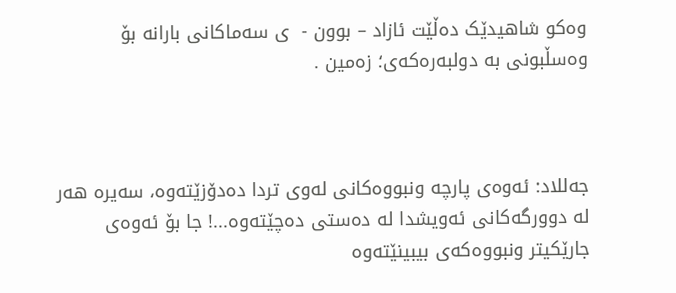وه‌کو شاهیدێک ده‌ڵێت ئازاد – بوون -  ی سه‌ماکانی بارانه‌ بۆ وه‌سڵبونی به‌ دولبه‌ره‌که‌ی؛ زه‌مین .



جه‌للاد: ئه‌وه‌ی پارچه‌ ونبووه‌کانی له‌وی تردا ده‌دۆزێته‌وه‌، سه‌یره‌ هه‌ر له‌ دوورگه‌کانی ئه‌و‌یشدا له‌ ده‌ستی ده‌چێته‌وه‌...! جا بۆ ئه‌وه‌ی جارێکیتر ونبووه‌که‌ی بیبینێته‌وه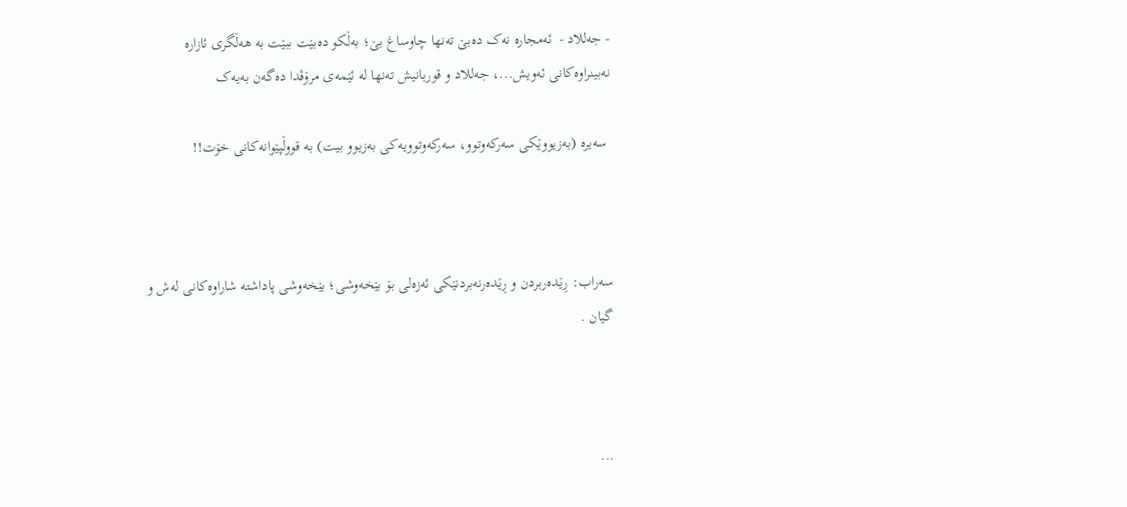- جه‌للاد -  ئه‌مجاره‌ نه‌ک ده‌بێ ته‌نها چاوساغ بێ؛ به‌ڵکو ده‌بێت ببێت به‌ هه‌ڵگری ئازاره‌ نه‌بینراوه‌کانی ئه‌و‌یش...، جه‌للاد و قوربانیش ته‌نها له‌ ئێمه‌ی مرۆڤدا ده‌گه‌ن به‌یه‌ک

 سه‌یره‌ (به‌زیووێکی سه‌رکه‌وتوو، سه‌رکه‌وتوویه‌کی به‌زیوو بیت) به‌ قووڵپێوانه‌کانی خۆت!!



سه‌راب: ڕێده‌ربردن و ڕێده‌رنه‌بردنێکی ئه‌زه‌لی بۆ بێخه‌وشی؛ بێخه‌وشی پاداشته‌ شاراوه‌کانی له‌ش و گیان .



...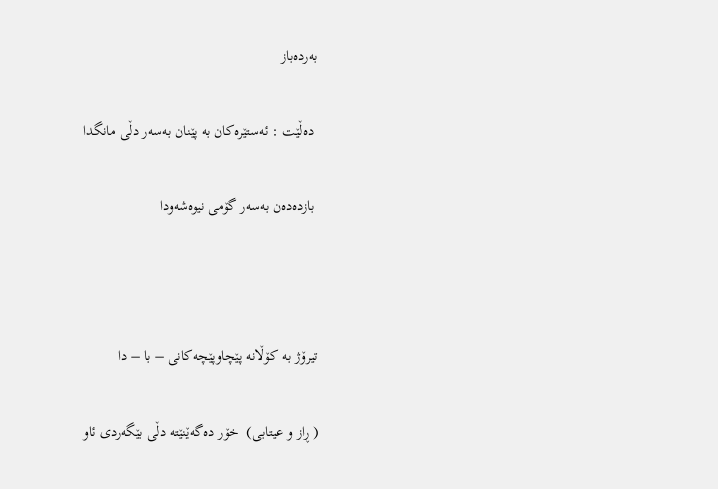به‌رده‌باز

 ده‌ڵێت : ئه‌ستێره‌کان به‌ پێنان به‌سه‌ر دڵی مانگدا

 بازده‌ده‌ن به‌سه‌ر گۆمی نیوه‌شه‌ودا



تیرۆژ به‌ کۆڵانه پێچاوپێچه‌کانی – با – دا

( ڕاز و عیتابی)  خۆر ده‌گه‌ێنێته‌ دڵی بێگه‌ردی ئاو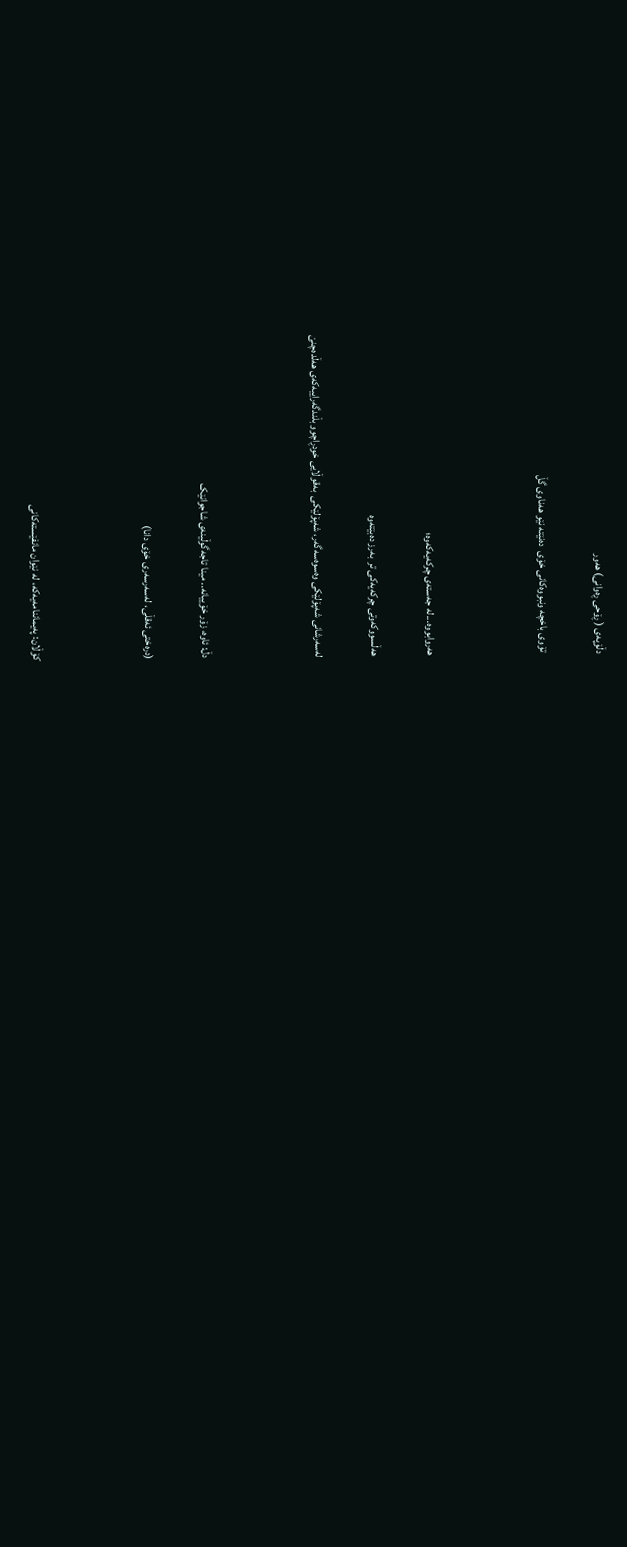دڵۆپه‌ی ( ڕۆحی ڕه‌وانی) هه‌ور

 تۆوی باخچه‌ ونبووه‌کانی خۆی  ده‌نێته‌ نێو هه‌ناوی گڵ



هه‌روابووه...له‌ جه‌سته‌ی چرکه‌یه‌که‌وه‌؛

هه‌ڵسووکه‌وتی چرکه‌یه‌کی تر  به‌رز ده‌بێته‌وه‌

له‌سه‌رشانی شه‌پۆلێکی وه‌سوه‌سه‌گه‌ر، شه‌پۆلێکی  به‌قوڵایی خودڕاچوو بڵندگه‌راییه‌که‌ی هه‌ڵده‌چنێ



دڵ: ئاوه‌، زۆر خۆییانه‌.. مینا تاجه‌گوڵینه‌ی شاجوانێک

(دره‌ختی ئه‌قڵی، له‌سه‌رسه‌ری خۆی دانا)



کۆڵان: په‌یماننامه‌یه‌که‌، له‌ نێوان مانفێسته‌کانی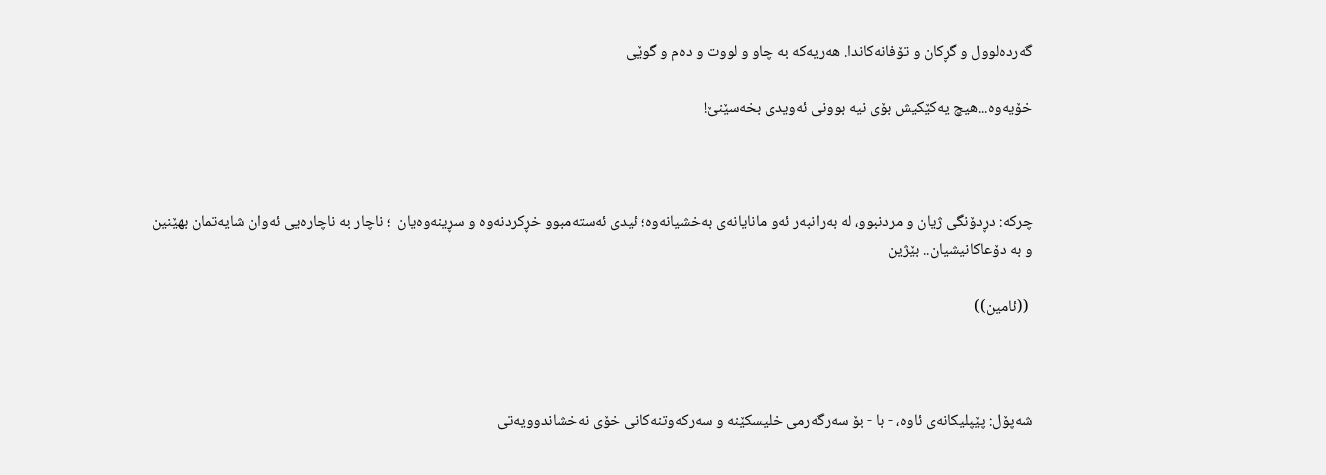گه‌رده‌لوول و گڕکان و تۆفانه‌کاندا. هه‌ریه‌که‌ به‌ چاو و لووت و ده‌م و گوێی

خۆیه‌وه‌...هیچ یه‌کێکیش بۆی نیه‌ بوونی ئه‌ویدی بخه‌سێنێ!



چرکه‌: دڕدۆنگی ژیان و مردنبوو‌، له‌ به‌رانبه‌ر ئه‌و مانایانه‌ی به‌خشیانه‌وه‌؛ ئیدی ئه‌سته‌مبوو خڕکردنه‌وه‌ و سڕینه‌وه‌یان ‌ ؛ ناچار به‌ ناچاره‌یی ئه‌وان شایه‌تمان بهێنین و به‌ دۆعاکانیشیان.. بێژین

 ((ئامین))



شه‌پۆل: پێپلیکانه‌ی ئاوه‌، - با - بۆ سه‌رگه‌رمی خلیسکێنه‌ و سه‌رکه‌وتنه‌کانی خۆی نه‌خشاندوویه‌تی     ‌‌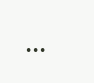...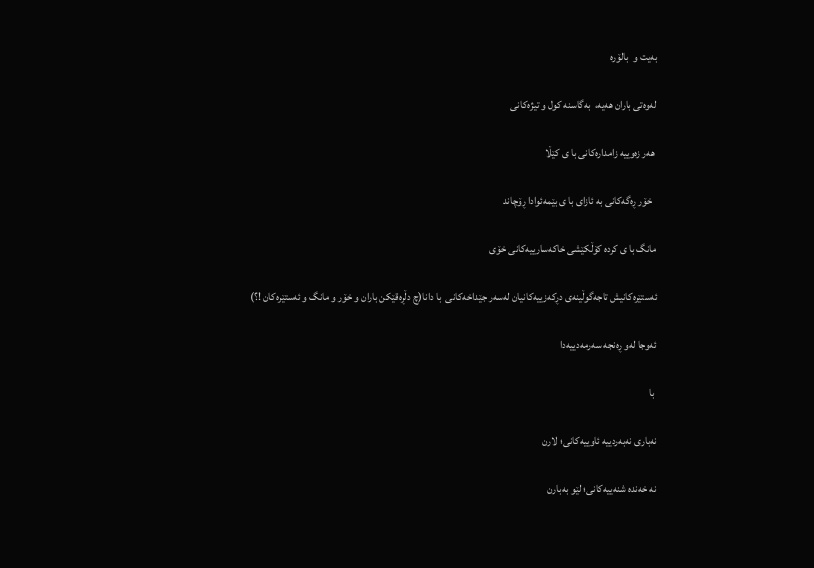به‌یت و  بالۆره‌

له‌وه‌تی باران هه‌یه‌،  به‌گاسنه‌ کول و تیژه‌کانی‌

 هه‌ر زه‌وییه زامداره‌کانی با ی کێڵا

  خۆر ڕه‌گه‌کانی به‌ ئازای با ی بێمه‌ئوادا ڕۆچاند

مانگ با ی کرده‌ کۆڵکێشی خاکه‌سارییه‌کانی خۆی

ئه‌ستێره‌کانیش تاجه‌گوڵینه‌ی دڕکه‌زییه‌کانیان له‌سه‌ر جێداخه‌کانی  با دانا(چ دڵڕه‌قێکن باران و خۆر و مانگ و ئه‌ستێره‌کان !؟)

ئه‌وجا له‌و ڕه‌نجه‌ سه‌رمه‌دییه‌دا

 با

نه‌باری نه‌به‌ردییه ئاوییه‌‌کانی؛ لارن

نه‌ خه‌نده‌ شنه‌ییه‌کانی؛ لێو به‌بارن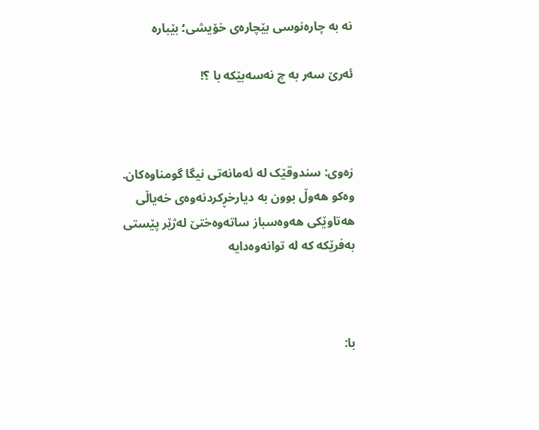نه‌ به‌ چاره‌نوسی بێچاره‌ی خۆیشی؛ بێباره‌

ئه‌رێ سه‌ر به‌ چ نه‌سه‌بێکه‌ با ؟!



زه‌وی: سندوقێک له‌ ئه‌مانه‌تی نیگا گومناوه‌کان. وه‌کو هه‌وڵ بوون به‌ دیارخڕکردنه‌وه‌ی خه‌یاڵی هه‌تاوێکی هه‌وه‌سباز ساته‌وه‌ختێ له‌ژێر پێستی به‌فرێکه که‌‌ له‌ توانه‌وه‌دایه‌



با: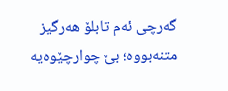گه‌رچی ئه‌م تابلۆ هه‌رگیز متنه‌بووه‌؛ بێ چوارچێوه‌یه‌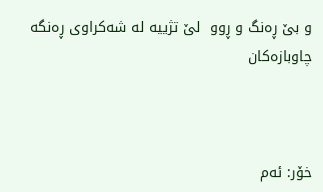و بێ ڕه‌نگ و ڕوو  لێ تژییه ‌له‌ شه‌کراوی ڕه‌نگه‌‌ چاوبازه‌کان



خۆر: ئه‌م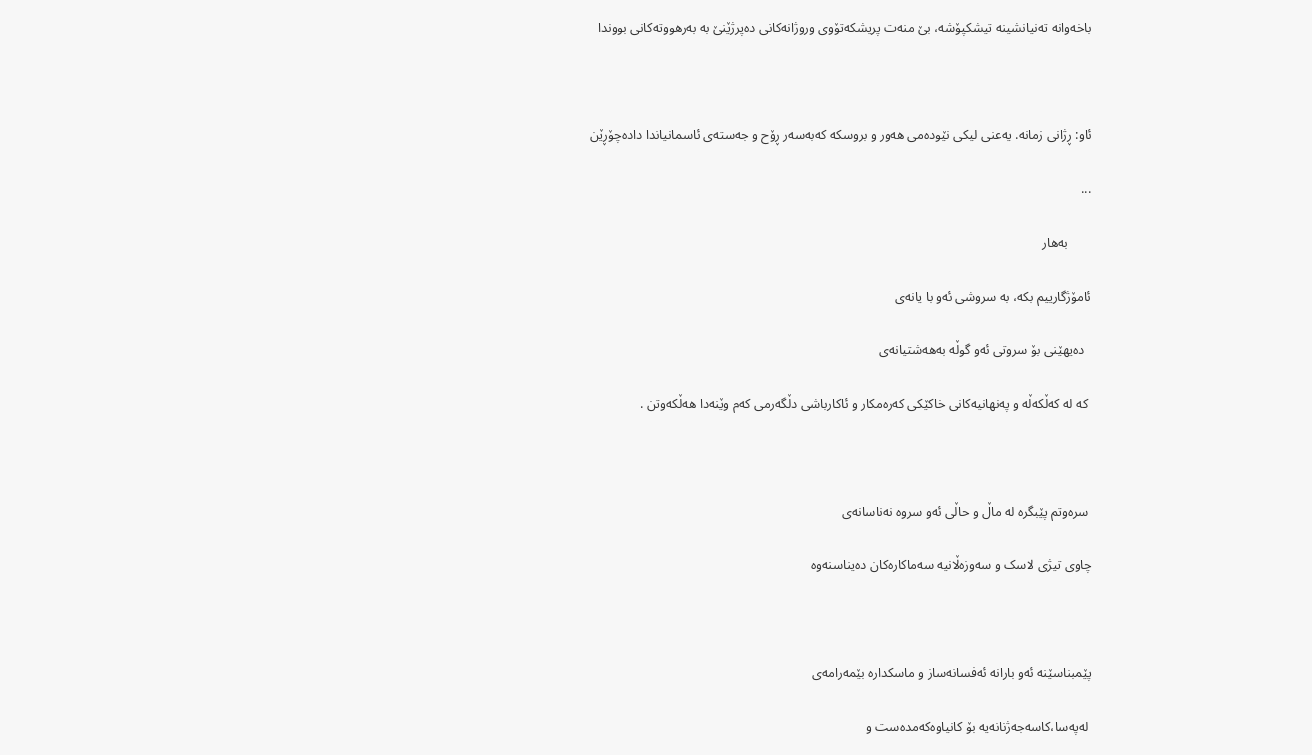باخه‌وانه ته‌نیانشینه‌‌‌ تیشکپۆشه، بێ منه‌ت‌ پریشکه‌‌تۆوی وروژانه‌کانی ده‌پرژێنێ به‌ به‌رهووته‌کانی بووندا



ئاو: ڕژانی زمانه‌. یه‌عنی لیکی نێوده‌می هه‌ور و بروسکه‌ که‌به‌سه‌ر ڕۆح و جه‌سته‌ی ئاسمانیاندا داده‌چۆڕێن

...

       به‌هار

ئامۆژگارییم بکه‌، به‌ سروشی ئه‌و با یانه‌ی

  ده‌یهێنی بۆ سروتی ئه‌و گوڵه‌ به‌هه‌شتیانه‌ی

 که‌ له‌ که‌ڵکه‌ڵه‌ و په‌نهانیه‌کانی خاکێکی که‌ره‌مکار و ئاکارباشی دڵگه‌رمی که‌م وێنه‌دا هه‌ڵکه‌وتن .



 سره‌وتم پێبگره‌ له‌ ماڵ و حاڵی ئه‌و سروه‌ نه‌ناسانه‌ی

چاوی تیژی لاسک و سه‌وزه‌ڵانیه سه‌ماکاره‌‌کان ده‌یناسنه‌وه‌



پێمبناسێنه‌ ئه‌و بارانه‌ ئه‌فسانه‌ساز و ماسکداره‌ بێمه‌رامه‌ی

 له‌په‌سا،کاسه‌جه‌ژنانه‌یه‌ بۆ کانیاوه‌که‌مده‌ست و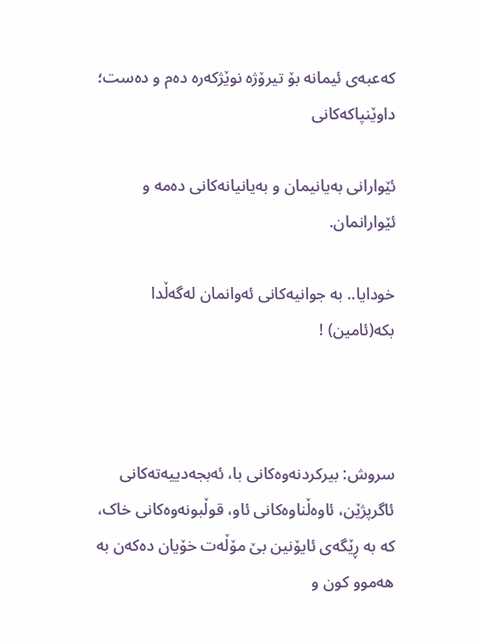که‌عبه‌ی ئیمانه‌ بۆ تیرۆژه‌ نوێژکه‌ره‌ ده‌م و ده‌ست؛ داوێنپاکه‌کانی

ئێوارانی به‌یانیمان و به‌یانیانه‌کانی ده‌مه‌ و ئێوارانمان.

خودایا.. به‌ جوانیه‌کانی ئه‌وانمان له‌گه‌ڵدا بکه‌(ئامین) !



سروش: بیرکردنه‌وه‌کانی با، ئه‌بجه‌دییه‌ته‌کانی ئاگرپژێن، ئاوه‌ڵناوه‌کانی ئاو، قوڵبونه‌وه‌کانی خاک، که‌ به‌ ڕێگه‌ی ئایۆنین بێ مۆڵه‌ت خۆیان ده‌که‌ن به‌ هه‌موو کون و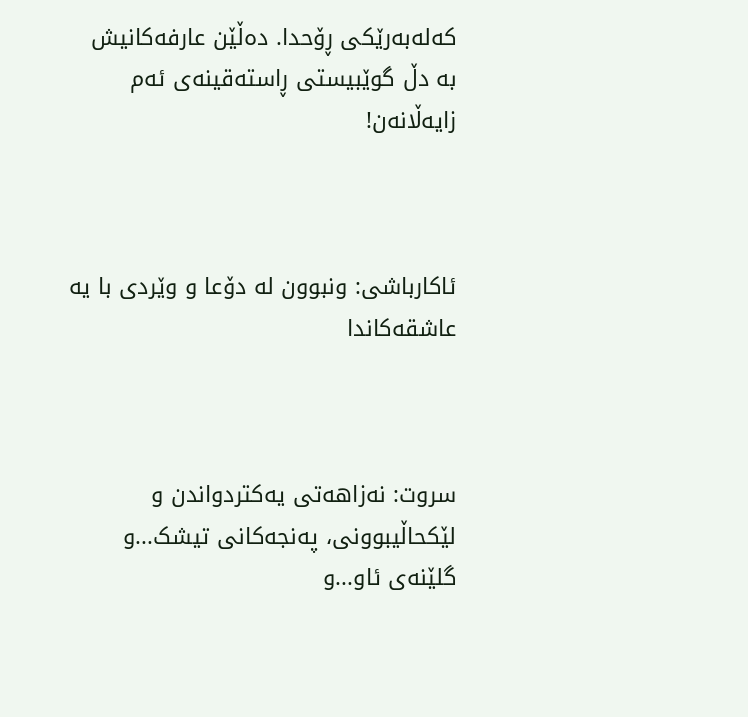که‌له‌به‌رێکی ڕۆحدا. ده‌ڵێن عارفه‌کانیش به‌ دڵ گوێبیستی ڕاسته‌قینه‌ی ئه‌م زایه‌ڵانه‌ن!



ئاکارباشی: ونبوون له‌ دۆعا و وێردی با یه‌ عاشقه‌کاندا



سروت: نه‌زاهه‌تی یه‌کتردواندن و لێکحاڵیبوونی، په‌نجه‌کانی تیشک...و گلێنه‌ی ئاو...و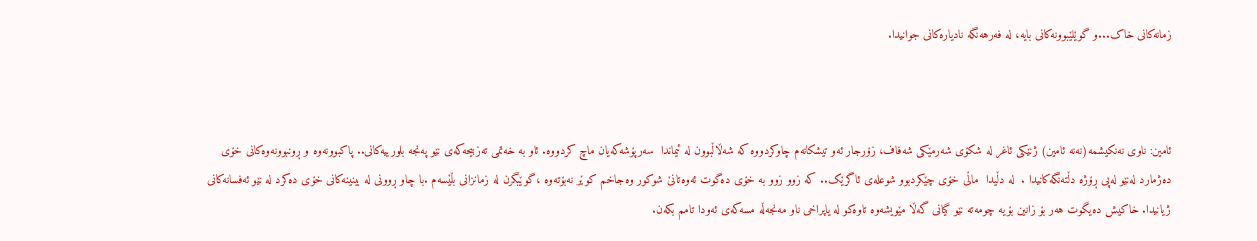زمانه‌کانی خاک...و گوێلێبوونه‌کانی بایه‌، له‌ فه‌رهه‌نگه‌ نادیاره‌کانی جوانیدا.



ئامین: ناوی نه‌نکیشمه‌(نه‌نه‌ ئامین) ژنێکی ئاغر له‌ شکۆی شه‌رمێکی شه‌فاف، زۆرجار ئه‌و تیشکانه‌م چاو‌کردووه‌ که‌ شه‌ڵاڵبوون له‌ ئیماندا  سه‌رپۆشه‌که‌یان ماچ کردووه‌. ئاو به خه‌تمی‌ ته‌زبیحه‌که‌ی نێو په‌نجه‌ بلورییه‌کانی.. پاکبوونه‌وه‌ و ڕونبوونه‌وه‌کانی خۆی ده‌ژمارد له‌نێو له‌پی ڕۆژه‌ دڵته‌نگه‌کانیدا .  له‌ دڵیدا  ماڵی خۆی چێکردبوو شوعله‌ی ئاگرێک.. که‌ زوو زوو به‌ خۆی ده‌گوت ئه‌وه‌تانێ شوکور وه‌جاخم کوێر نه‌بۆته‌وه‌‌ ،گوێبگرن له‌ زمانزانی بڵێسه‌م .با چاو ڕوونی له بینینه‌کانی‌ خۆی ده‌کرد له نێو ئه‌فسانه‌کانی‌ ژیانیدا. خاکیش ده‌یگوت هه‌ر بۆ زانین بۆیه‌ چومه‌ته‌ نێو گیانی گه‌ڵا مێویشه‌وه‌‌ تاوه‌کو له‌ یاپراخی ناو مه‌نجه‌ڵه‌ مسه‌که‌ی ئه‌ودا تامم بکه‌ن.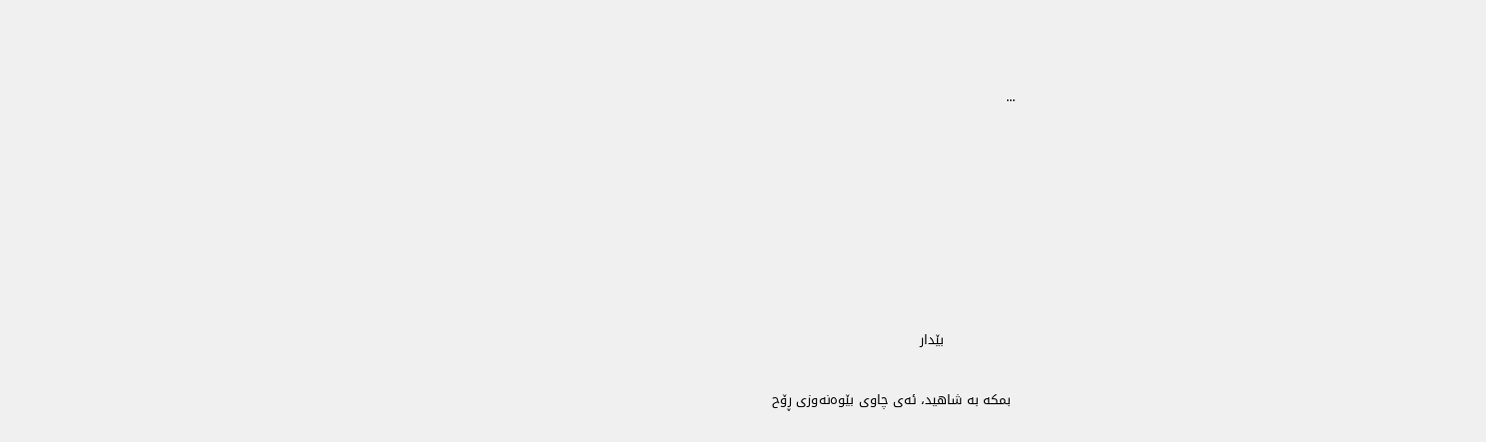...







                بێدار

 بمکه به‌ شاهید،‌ ئه‌ی چاوی بێوه‌نه‌وزی ڕۆح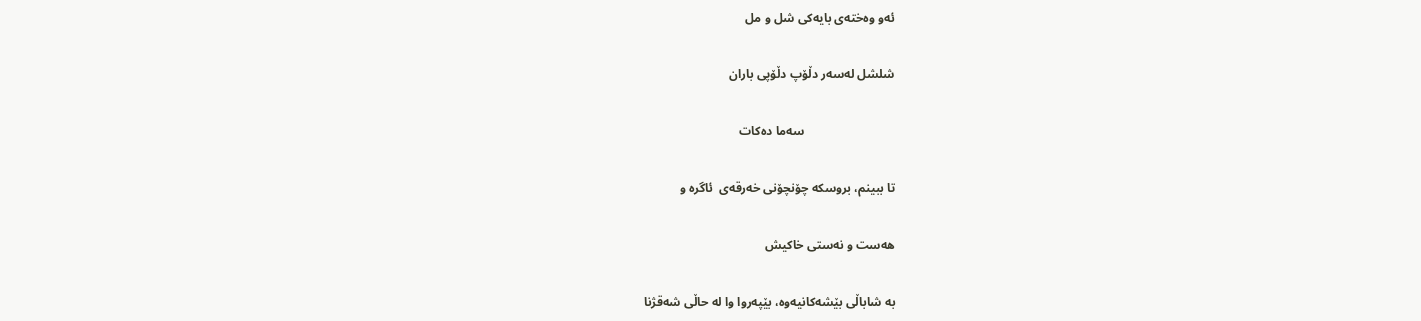ئه‌و وه‌خته‌ی‌ بایه‌کی شل و مل

شلشل ‌له‌سه‌ر دڵۆپ دڵۆپی باران

                             سه‌ما ده‌کات

تا ببینم، بروسکه‌ چۆنچۆنی خه‌رقه‌ی  ئاگره‌ و

هه‌ست و نه‌ستی خاکیش

به‌ شاباڵی بێشه‌کانیه‌وه‌، بێپه‌روا وا له‌ حاڵی شه‌قژنا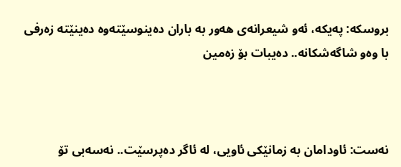بروسکه‌: په‌یکه‌، ئه‌و شیعرانه‌ی هه‌ور به‌ باران ده‌ینوسێته‌وه‌ ده‌ینێته‌ زه‌رفی با وه‌و شاگه‌شکانه‌.. ده‌یبات بۆ زه‌مین



نه‌ست: ئاودامان به‌ زمانێکی ئاویی‌، له‌ ئاگر ده‌پرسێت.. نه‌سه‌بی تۆ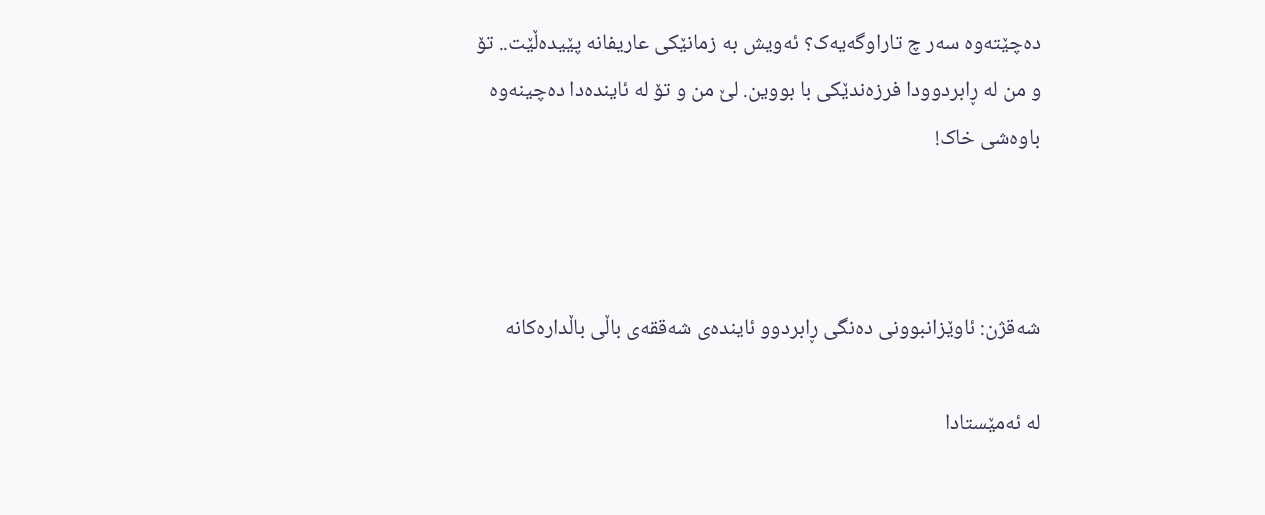ده‌چێته‌وه‌ سه‌ر چ تاراوگه‌یه‌ک؟ ئه‌ویش به‌ زمانێکی عاریفانه‌ پێیده‌ڵێت.. تۆ و من له‌ ڕابردوودا فرزه‌ندێکی با بووین. لێ من و تۆ له‌ ئاینده‌دا ده‌چینه‌وه‌ باوه‌شی خاک!



شه‌قژن: ئاوێزانبوونی ده‌نگی ڕابردوو ئاینده‌ی شه‌ققه‌ی باڵی باڵداره‌کانه‌

له‌ ئه‌مێستادا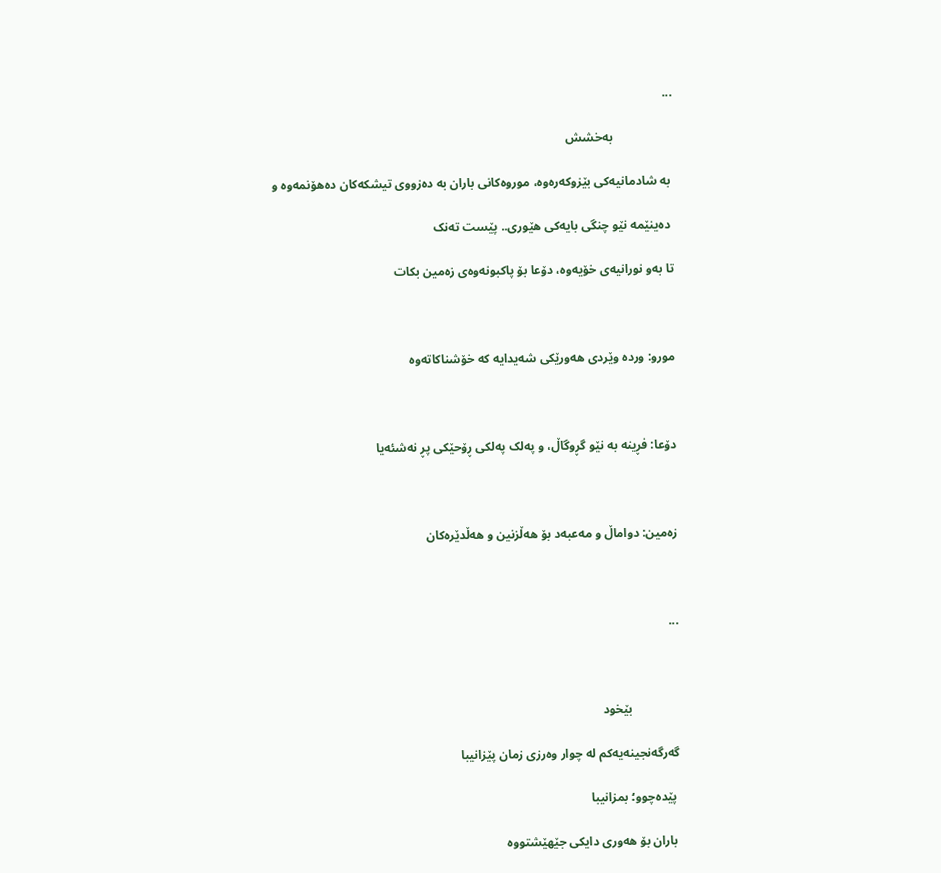...

                   به‌خشش

 به‌ شادمانیه‌کی بێزوکه‌ره‌وه‌، موروه‌کانی باران به‌ ده‌زووی تیشکه‌کان ده‌هۆنمه‌وه‌ و

 ده‌ینێمه‌ نێو چنگی بایه‌کی هێوری.. پێست ته‌نک

تا به‌و نورانیه‌ی خۆیه‌وه‌، دۆعا بۆ پاکبونه‌وه‌ی زه‌مین بکات



مورو: ورده‌ وێردی هه‌ورێکی شه‌یدایه‌ که‌‌ خۆشناکاته‌وه‌



دۆعا: فڕینه‌ به نێو‌ گڕوگاڵ، و په‌لک په‌لکی ڕۆحێکی پڕ نه‌شئه‌یا



زه‌مین: دواماڵ و مه‌عبه‌د بۆ هه‌ڵزنین و هه‌ڵدێره‌کان



...



               بێخود

گه‌ر‌گه‌نجینه‌یه‌کم له چوار‌ وه‌رزی زمان پێزانیبا

 پێده‌چوو؛ بمزانیبا ‌

 باران بۆ هه‌وری دایکی جێهێشتووه‌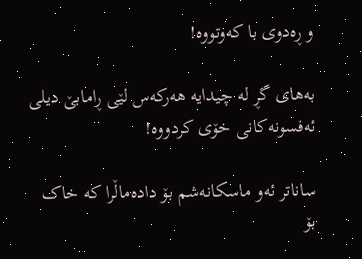و ڕه‌دوی با که‌وتووه‌‌!

به‌های گڕ له‌ چیدایه‌ هه‌رکه‌س لێی ڕامابێ دیلی‌ ئه‌فسونه‌کانی خۆی کردووه‌!

ساناتر ئه‌و ماسکانه‌شم بۆ داده‌‌ماڵرا که‌ خاک بۆ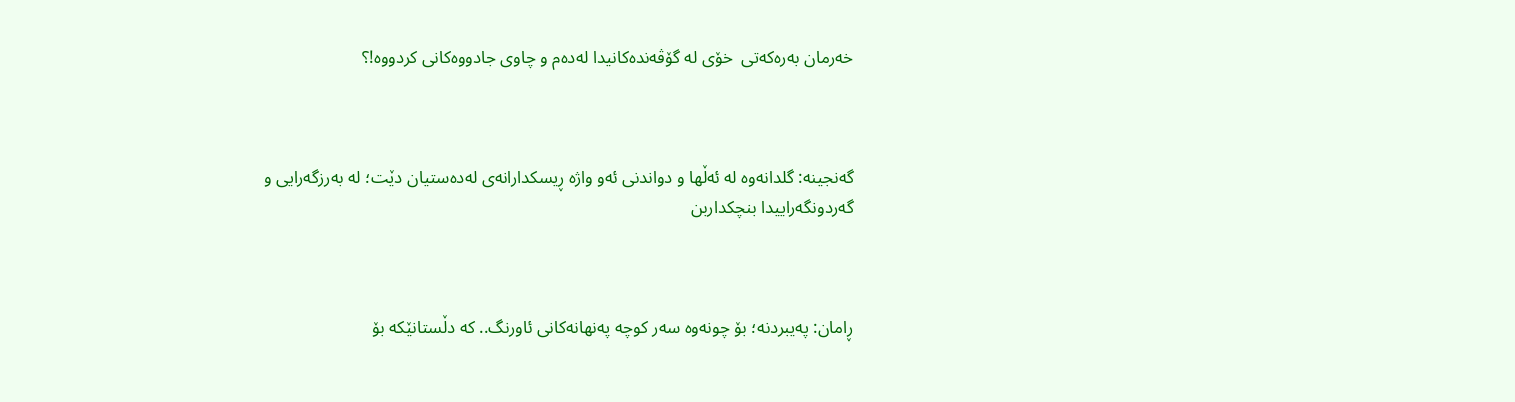خه‌رمان به‌ره‌که‌تی  خۆی له‌ گۆڤه‌نده‌کانیدا له‌ده‌م و چاوی جادووه‌کانی کردووه‌!؟



گه‌نجینه‌: گلدانه‌وه‌ له‌ ئه‌ڵها و دواندنی ئه‌و واژه‌ ڕیسکدارانه‌ی له‌ده‌ستیان دێت؛ له‌ به‌رزگه‌رایی و گه‌ردونگه‌راییدا بنچکداربن



ڕامان: په‌یبردنه‌؛ بۆ چونه‌وه‌ سه‌ر کوچه‌ په‌نهانه‌کانی ئاورنگ.. که‌ دڵستانێکه‌ بۆ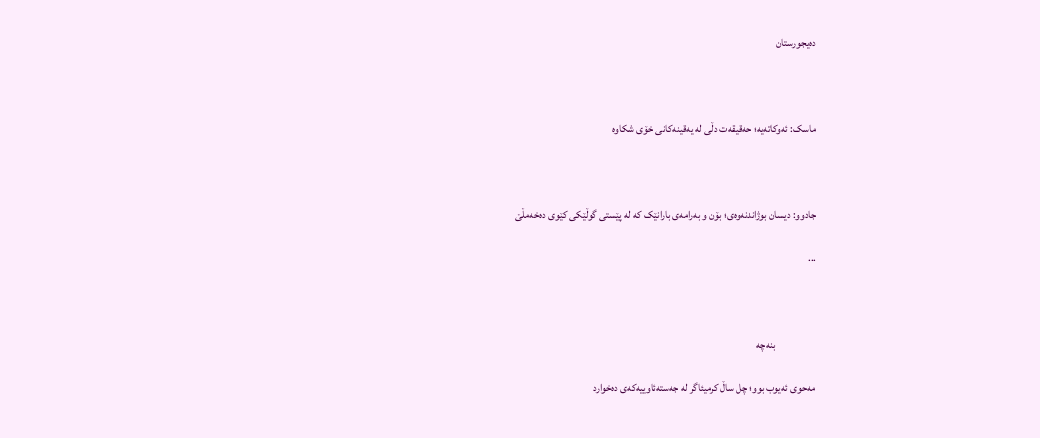ده‌یجورستان



ماسک: ئه‌وکاته‌یه‌؛ حه‌قیقه‌ت دڵی له‌ یه‌قینه‌کانی خۆی شکاوه‌



جادوو: دیسان بوژاندنه‌‌وه‌ی؛ بۆن و به‌رامه‌ی بارانێک که‌ له‌ پێستی گوڵێکی کێوی ده‌خه‌مڵێ

...



                   بنه‌چه

مه‌حوی ئه‌یوب بوو؛ چل ساڵ کرمیئاگر له‌ جه‌سته‌ئاوییه‌که‌ی ده‌خوارد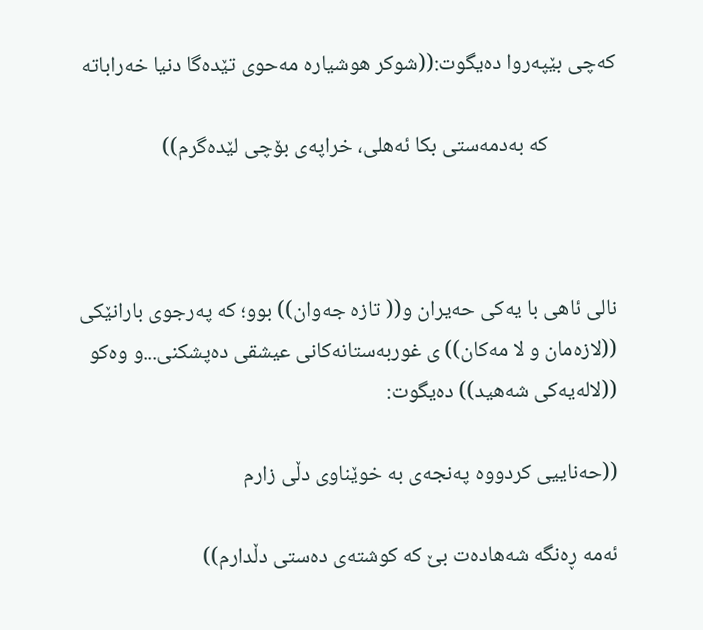که‌چی بێپه‌روا ده‌یگوت:((شوکر هوشیاره‌ مه‌حوی تێده‌گا دنیا خه‌راباته‌

              که‌ به‌دمه‌ستی بکا ئه‌هلی، خراپه‌ی بۆچی لێده‌گرم))



نالی ئاهی با یه‌کی حه‌یران و(( تازه‌ جه‌وان)) بوو؛ که‌‌ په‌رجوی بارانێکی ((لازه‌مان و لا مه‌کان)) ی غوربه‌ستانه‌کانی عیشقی ده‌پشکنی...و وه‌کو ((لاله‌یه‌کی شه‌هید)) ده‌یگوت:

((حه‌ناییی کردووه‌ په‌نجه‌ی به‌ خوێناوی دڵی زارم

ئه‌مه‌ ڕه‌نگه‌ شه‌هاده‌ت بێ که‌ کوشته‌ی ده‌ستی دڵدارم))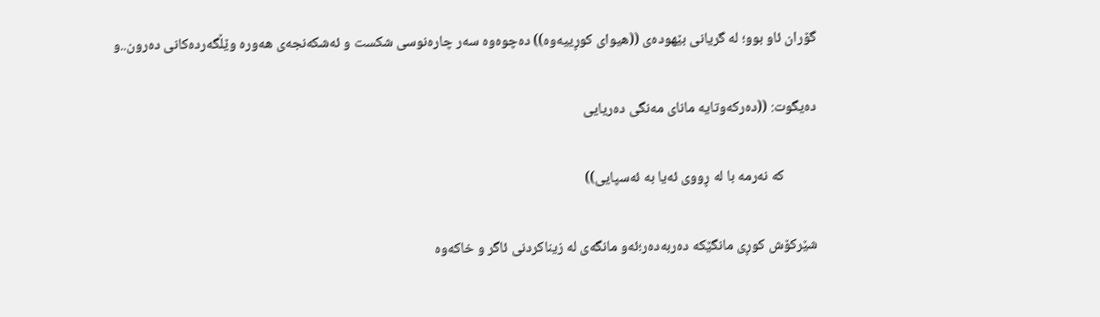گۆران ئاو بوو؛ له‌ گریانی بێهوده‌ی ((هیوای کوڕییه‌وه‌)) ده‌چوه‌وه‌ سه‌ر چاره‌نوسی شکست و ئه‌شکه‌نجه‌ی هه‌وره‌ وێڵگه‌رده‌کانی ده‌رون..و

ده‌یگوت: ((ده‌رکه‌وتایه‌ مانای مه‌نگی ده‌ریایی

          که‌ نه‌رمه‌ با له‌ ڕووی ئه‌یا به‌ ئه‌سپایی))

شێرکۆش کوڕی مانگێکه‌ ده‌ربه‌ده‌ر؛ئه‌و مانگه‌ی له‌ زیناکردنی ئاگر و خاکه‌وه‌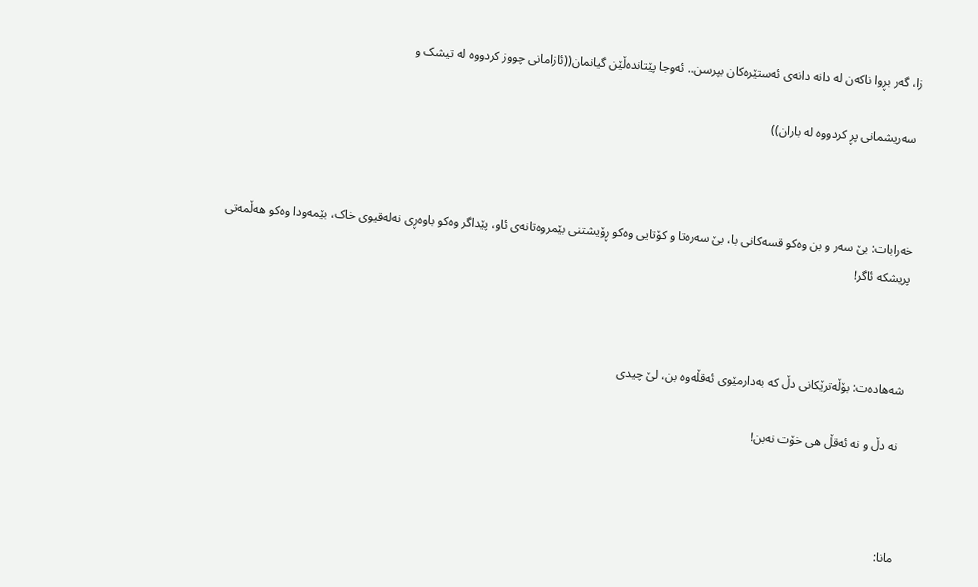زا، گه‌ر بڕوا ناکه‌ن له‌ دانه‌ دانه‌ی ئه‌ستێره‌کان بپرسن.. ئه‌وجا پێتانده‌ڵێن گیانمان((ئازامانی چووز کردووه‌ له‌ تیشک و

 سه‌ریشمانی پڕ کردووه‌ له‌ باران))



خه‌رابات: بێ سه‌ر و بن وه‌کو قسه‌کانی با، بێ سه‌ره‌تا و کۆتایی وه‌کو ڕۆیشتنی بێمروه‌تانه‌ی ئاو، پێداگر وه‌کو باوه‌ڕی نه‌له‌قیوی خاک، بێمه‌ودا وه‌کو هه‌ڵمه‌تی پریشکه‌ ئاگر!



شه‌هاده‌ت: بۆڵه‌ترێکانی دڵ که‌ به‌دارمێوی ئه‌قڵه‌وه‌ بن، لێ چیدی

 نه‌ دڵ و نه‌ ئه‌قڵ هی خۆت نه‌بن!



مانا: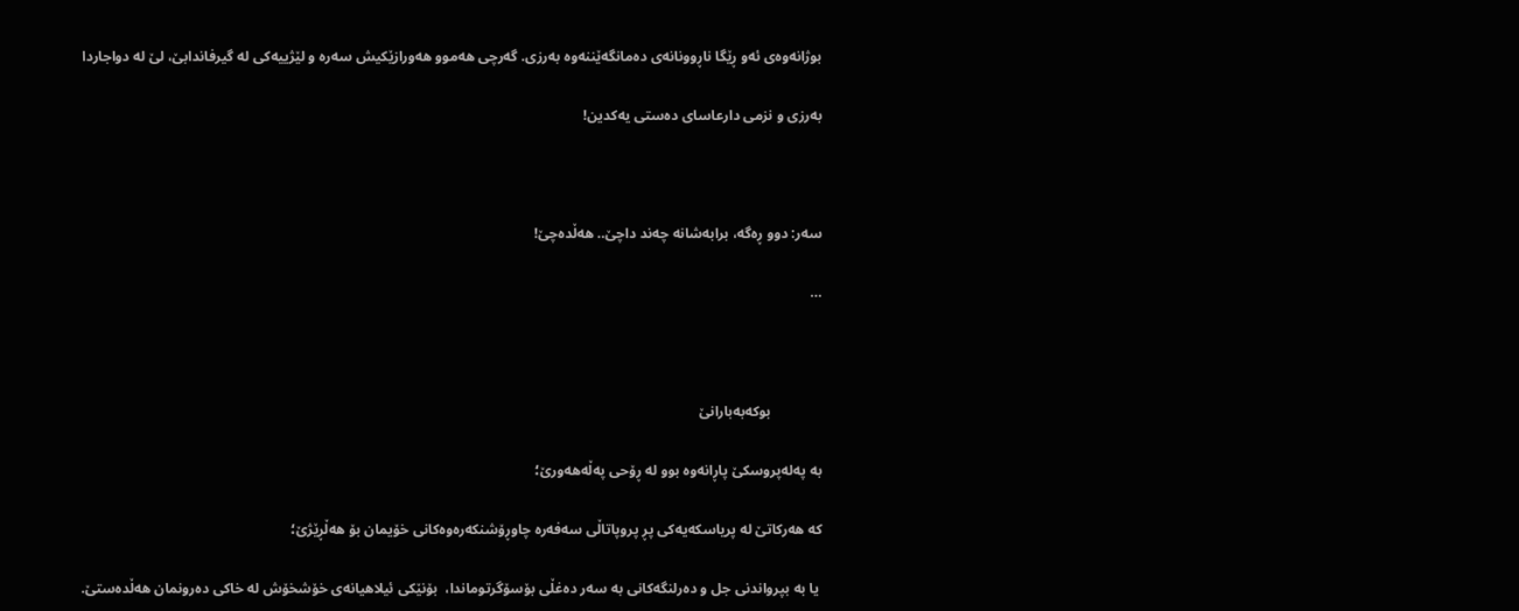بوژانه‌وه‌ی ئه‌و ڕێگا ناڕوونانه‌ی ده‌مانگه‌ێننه‌وه‌‌ به‌رزی. گه‌رچی هه‌موو هه‌ورازێکیش سه‌ره‌ و لێژییه‌کی له‌ گیرفاندابێ، لێ له‌ دواجاردا

به‌رزی و نزمی دارعا‌سای ده‌ستی یه‌کدین!



سه‌ر: دوو ڕه‌گه‌، برابه‌شانه‌ چه‌ند داچێ.. هه‌ڵده‌چێ!

...



              بوکه‌به‌‌بارانێ

به ‌په‌له‌پروسکێ پاڕانه‌وه‌ بوو‌ له ڕۆحی‌ په‌ڵه‌هه‌ورێ؛

که‌ هه‌رکاتێ له‌ پریاسکه‌یه‌کی پڕ پروپاتاڵی سه‌فه‌ره‌ چاوڕۆشنکه‌ره‌وه‌کانی خۆیمان بۆ هه‌ڵڕێژێ؛

 یا به‌ بپرواندنی جل و ده‌رلنگه‌کانی به‌ سه‌ر ده‌غڵی بۆسۆگرتوماندا،  بۆنێکی ئیلاهیانه‌ی خۆشخۆش له‌ خاکی ده‌رونمان هه‌ڵده‌ستێ.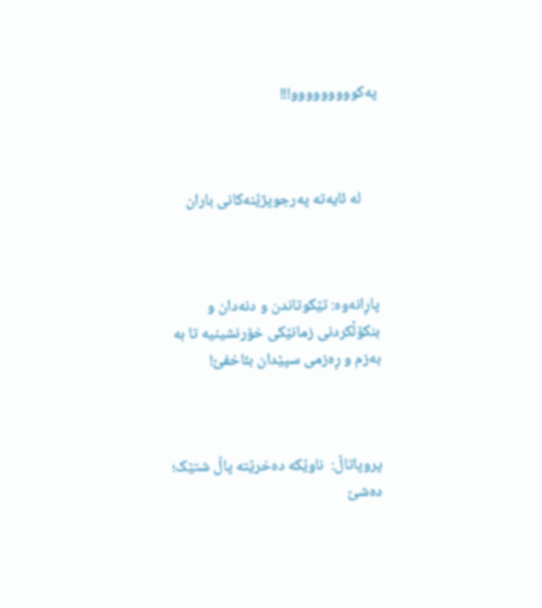په‌کووووووووو!!!



     له‌ ئایه‌ته‌ په‌رجوپژێنه‌کانی باران



پاڕانه‌وه‌: تێکوتاندن و دنه‌دان و بنکۆڵکردنی زمانێکی خۆرنشینیه تا به‌ به‌زم و ڕه‌زمی سپێدان بئاخفێ‌!



پروپاتاڵ:  ناوێکه‌ ده‌خرێته‌ پاڵ شتێک؛ ده‌شێ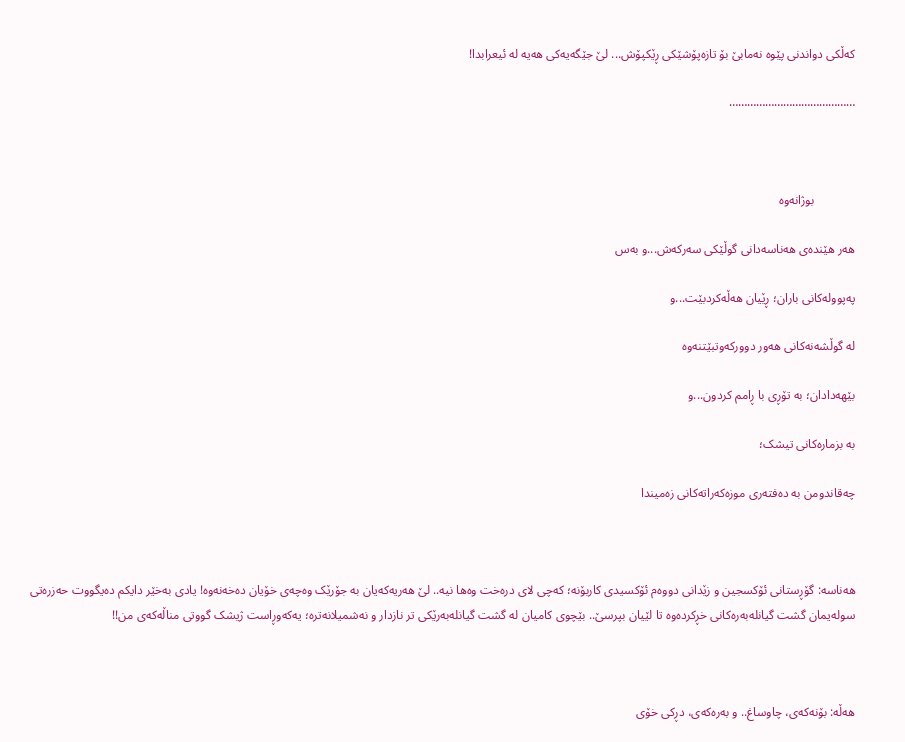که‌ڵکی دواندنی پێوه‌ نه‌مابێ بۆ تازه‌پۆشێکی ڕێکپۆش... لێ جێگه‌یه‌کی هه‌یه‌ له‌ ئیعرابدا!

……………………………………



             بوژانه‌وه‌

هه‌ر هێنده‌ی هه‌ناسه‌دانی گوڵێکی سه‌رکه‌ش...و به‌س

په‌پووله‌کانی باران؛ ڕێیان هه‌ڵه‌کردبێت...و

له‌ گوڵشه‌نه‌کانی هه‌ور دوورکه‌وتبێتنه‌وه‌

بێهه‌دادان؛ به‌ تۆڕی با ڕامم کردون...و

به‌ بزماره‌کانی تیشک؛

چه‌قاندومن به‌ ده‌فته‌ری موزه‌که‌راته‌کانی زه‌میندا



هه‌ناسه‌: گۆڕستانی ئۆکسجین و زێدانی دووه‌م ئۆکسیدی کاربۆنه‌؛ که‌چی لای دره‌خت وه‌ها نیه‌.. لێ هه‌ریه‌که‌یان به‌ جۆرێک وه‌چه‌ی خۆیان‌ ده‌خه‌نه‌وه‌! یادی به‌خێر دایکم ده‌یگووت حه‌زره‌تی سوله‌یمان گشت گیانله‌به‌ره‌کانی خڕکرده‌وه‌ تا لێیان بپرسێ.. بێچوی کامیان له‌ گشت گیانله‌به‌رێکی تر نازدار و نه‌شمیلانه‌تره‌؛ یه‌که‌وڕاست ژیشک گووتی مناڵه‌که‌ی من!!



هه‌ڵه: بۆنه‌که‌ی، چاوساغ.. و به‌ره‌که‌ی، دڕکی خۆی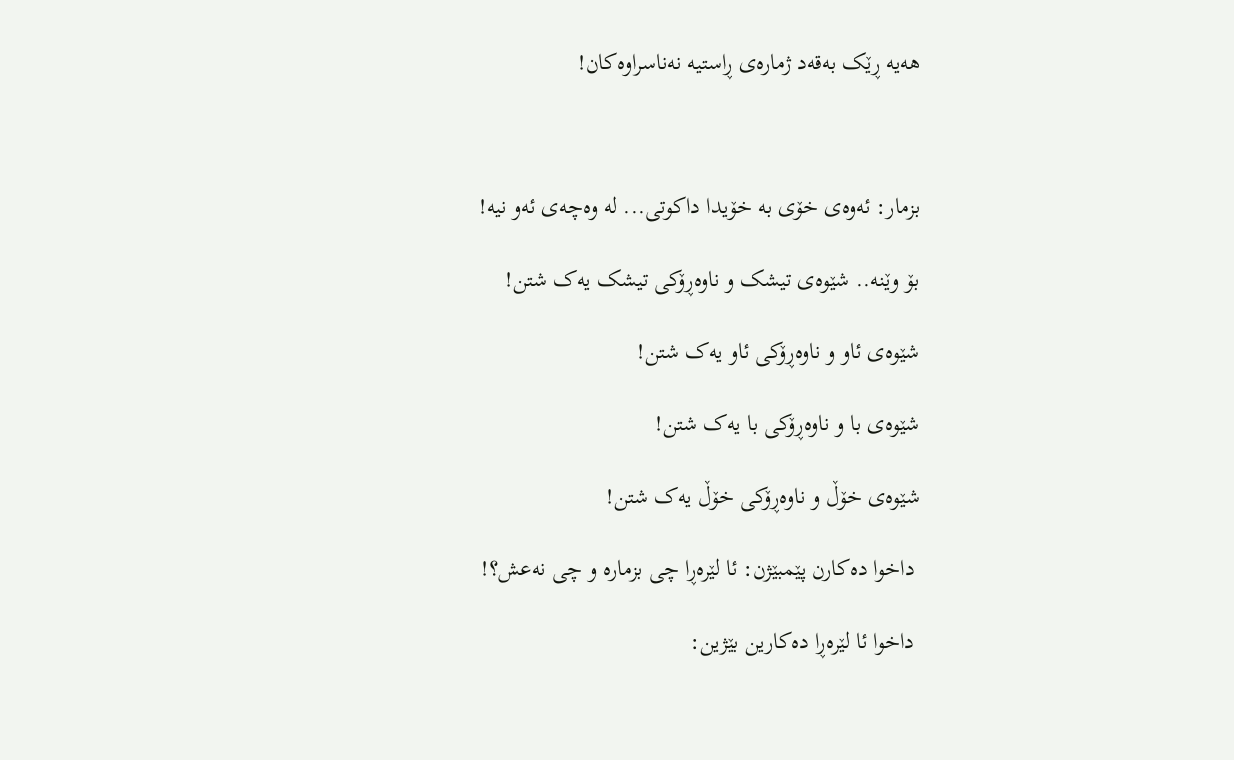هه‌یه‌‌ ڕێک به‌قه‌د ژماره‌ی ڕاستیه‌ نه‌ناسراوه‌کان!



بزمار: ئه‌وه‌ی خۆی به‌ خۆیدا داکوتی... له‌ وه‌چه‌ی ئه‌و نیه!

بۆ وێنه‌‌.. شێوه‌ی تیشک و ناوه‌ڕۆکی تیشک یه‌ک شتن!

شێوه‌ی ئاو و ناوه‌ڕۆکی ئاو یه‌ک شتن!

شێوه‌ی با و ناوه‌ڕۆکی با یه‌ک شتن!

شێوه‌ی خۆڵ و ناوه‌ڕۆکی خۆڵ یه‌ک شتن!

 داخوا ده‌کارن پێمبێژن: ئا لێره‌ڕا چی بزماره‌ و چی نه‌عش؟!

 داخوا ئا لێره‌ڕا ده‌کارین بێژین: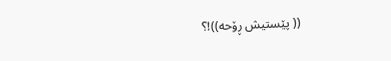(( پێستیش ڕۆحه‌))!؟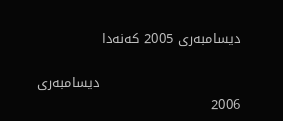دیسامبه‌ری 2005 که‌نه‌دا

                                دیسامبه‌ری 2006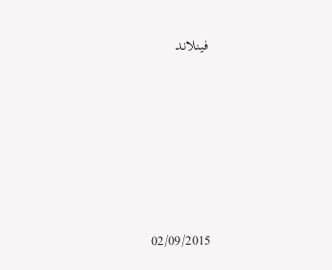فینلاند







02/09/2015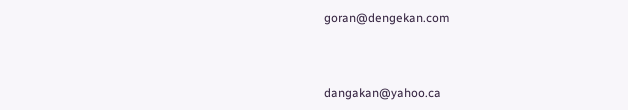goran@dengekan.com



dangakan@yahoo.ca